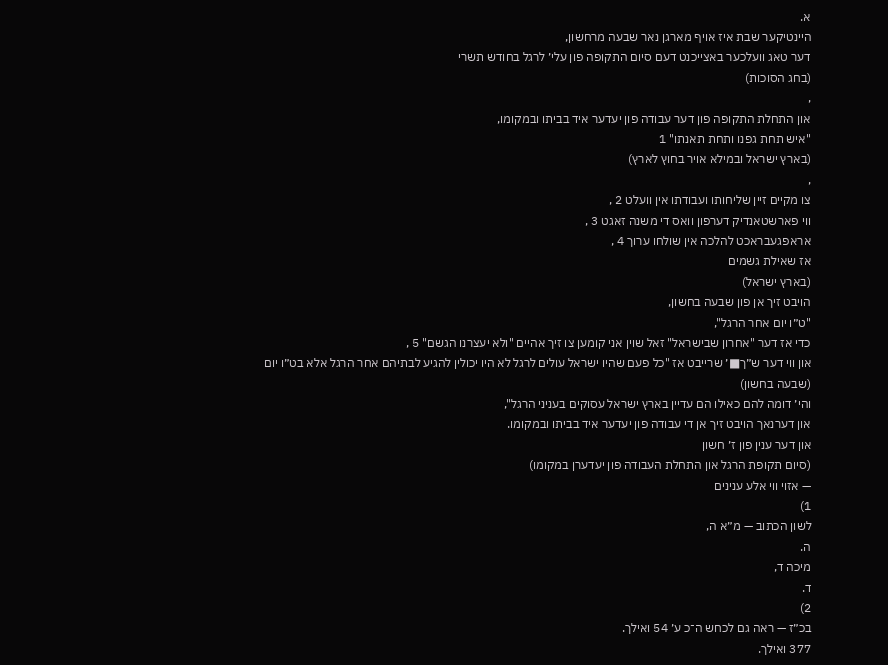א.
היינטיקער שבת איז אויף מארגן נאר שבעה מרחשון,
דער טאג וועלכער באצייכנט דעם סיום התקופה פון עלי׳ לרגל בחודש תשרי
(בחג הסוכות)
,
און התחלת התקופה פון דער עבודה פון יעדער איד בביתו ובמקומו,
"איש תחת גפנו ותחת תאנתו" 1
(בארץ ישראל ובמילא אויר בחוץ לארץ)
,
צו מקיים זיין שליחותו ועבודתו אין וועלט 2 ,
ווי פארשטאנדיק דערפון וואס די משנה זאגט 3 ,
אראפגעבראכט להלכה אין שולחו ערוך 4 ,
אז שאילת גשמים
(בארץ ישראל)
הויבט זיך אן פון שבעה בחשון,
"ט״ו יום אחר הרגל",
כדי אז דער "אחרון שבישראל" זאל שוין אני קומען צו זיך אהיים "ולא יעצרנו הגשם" 5 ,
און ווי דער ש״ך■׳ שרייבט אז "כל פעם שהיו ישראל עולים לרגל לא היו יכולין להגיע לבתיהם אחר הרגל אלא בט״ו יום
(שבעה בחשון)
והי׳ דומה להם כאילו הם עדיין בארץ ישראל עסוקים בעניני הרגל",
און דערנאך הויבט זיך אן די עבודה פון יעדער איד בביתו ובמקומו.
און דער ענין פון ז׳ חשון
(סיום תקופת הרגל און התחלת העבודה פון יעדערן במקומו)
— אזוי ווי אלע ענינים
1)
לשון הכתוב — מ״א ה,
ה.
מיכה ד,
ד.
2)
בכ״ז — ראה גם לכחש ה־כ ע׳ 54 ואילך.
377 ואילך.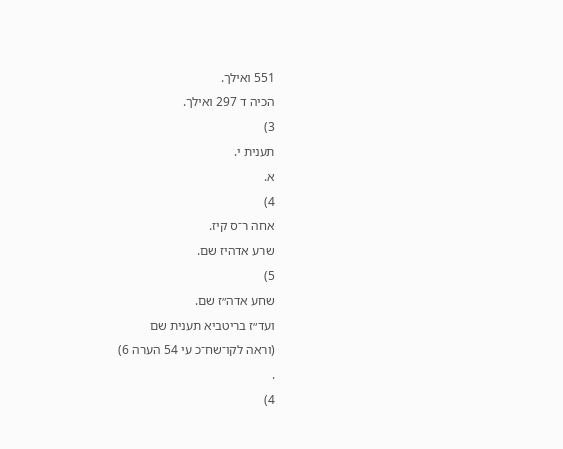551 ואילך.
הכיה ד 297 ואילך.
3)
תענית י.
א.
4)
אחה ר־ס קיז.
שרע אדהיז שם.
5)
שחע אדה״ז שם.
ועד״ז בריטביא תענית שם
(וראה לקו־שח־כ עי 54 הערה 6)
.
4)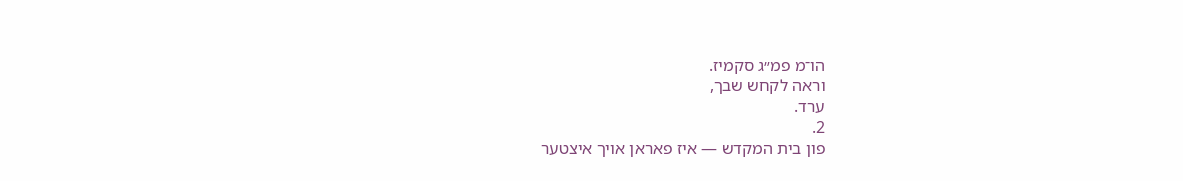הו־מ פמ״ג סקמיז.
וראה לקחש שבך,
ערד.
2.
פון בית המקדש — איז פאראן אויך איצטער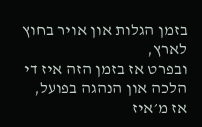בזמן הגלות און אויר בחוץ לארץ,
ובפרט אז בזמן הזה איז די הלכה און הנהגה בפועל,
אז מ׳איז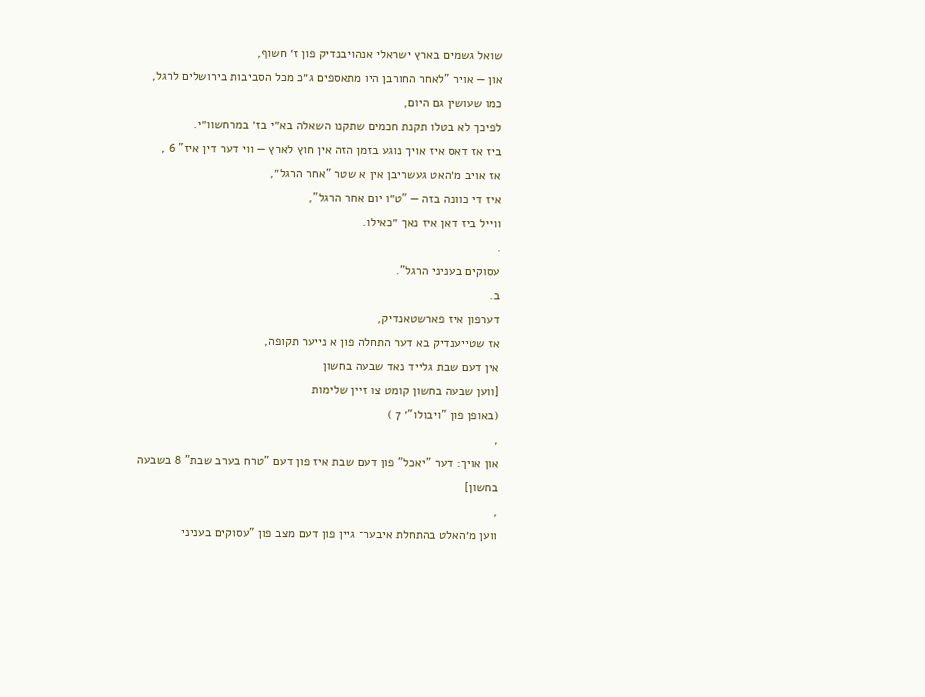שואל גשמים בארץ ישראלי אנהויבנדיק פון ז׳ חשוף,
און — אויר "לאחר החורבן היו מתאספים ג״כ מכל הסביבות בירושלים לרגל,
כמו שעושין גם היום,
לפיכך לא בטלו תקנת חכמים שתקנו השאלה בא״י בז׳ במרחשוו״י.
ביז אז דאס איז אויך נוגע בזמן הזה אין חוץ לארץ — ווי דער דין איז" 6 ,
אז אויב מ׳האט געשריבן אין א שטר "אחר הרגל״,
איז די כוונה בזה — "ט״ו יום אחר הרגל",
ווייל ביז דאן איז נאך ״כאילו.
.
עסוקים בעניני הרגל".
ב.
דערפון איז פארשטאנדיק,
אז שטייענדיק בא דער התחלה פון א נייער תקופה,
אין דעם שבת גלייד נאד שבעה בחשון
[ווען שבעה בחשון קומט צו זיין שלימות
(באופן פון "ויבולו"׳ 7 )
,
און אויך: דער "יאכל" פון דעם שבת איז פון דעם "טרח בערב שבת" 8 בשבעה בחשון]
,
ווען מ׳האלט בהתחלת איבער־ גיין פון דעם מצב פון "עסוקים בעניני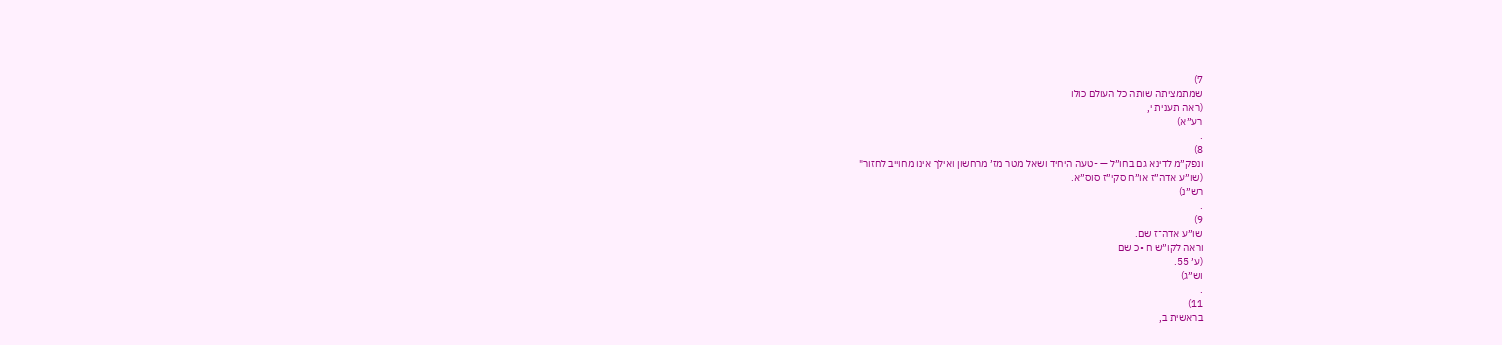7)
שמתמציתה שותה כל העולם כולו
(ראה תענית י,
רע״א)
.
8)
ונפק״מ לדינא גם בחו״ל — -טעה היחיד ושאל מטר מז׳ מרחשון ואילך אינו מחוייב לחזור"
(שו״ע אדה״ז או״ח סקי״ז סוס״א.
רש״נ)
.
9)
שו״ע אדה־ז שם.
וראה לקו״ש ח •כ שם
(ע׳ 55.
וש״ג)
.
11)
בראשית ב,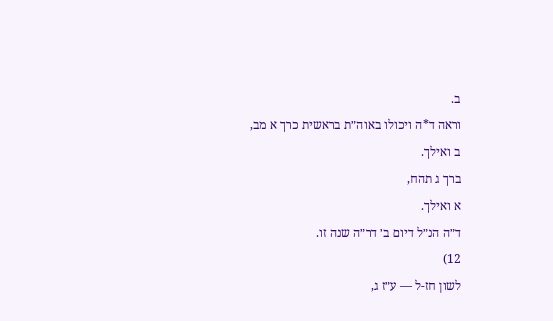ב.
וראה ד*ה ויכולו באוה״ת בראשית כרך א מב,
ב ואילך.
ברך ג תהח,
א ואילך.
ד״ה הנ״ל דיום ב׳ דר״ה שנה זו.
12)
לשון חז-ל — ע״ז ג,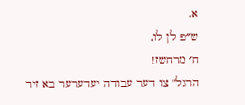א.
ש״פ לן לו,
ח׳ מרחשז!
הרגל" צו דער עבודה יעדערער בא זיר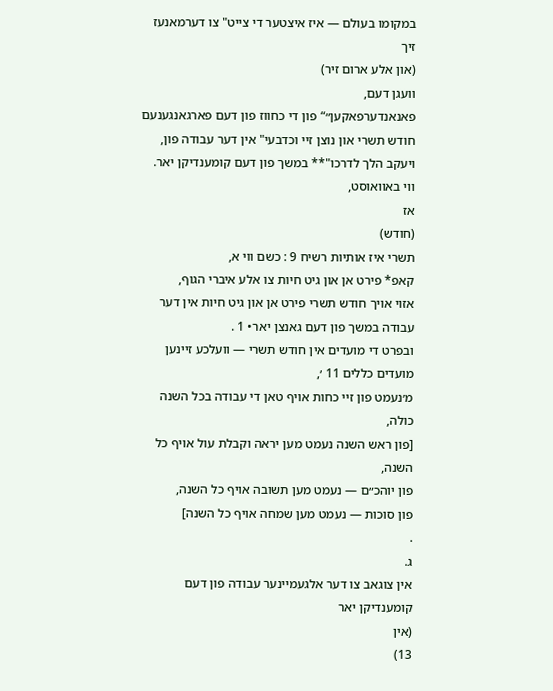במקומו בעולם — איז איצטער די צייט" צו דערמאנעז זיך
(און אלע ארום זיר)
וועגן דעם,
פאנאנדערפאקען״“ פון די כחווז פון דעם פארגאנגענעם חודש תשרי און נוצן זיי וכדבעי" אין דער עבודה פון,
ויעקב הלך לדרכו"** במשך פון דעם קומענדיקן יאר.
ווי באוואוסט,
אז
(חודש)
תשרי איז אותיות רשיח 9 : כשם ווי א,
קאפ* פירט אן און גיט חיות צו אלע איברי הגוף,
אזוי אויך חודש תשרי פירט אן און גיט חיות אין דער עבודה במשך פון דעם גאנצן יאר• 1 .
ובפרט די מועדים אין חודש תשרי — וועלכע זיינען מועדים כללים 11 ׳,
מ׳נעמט פון זיי כחות אויף טאן די עבודה בכל השנה כולה,
[פון ראש השנה נעמט מען יראה וקבלת עול אויף כל השנה,
פון יוהכ״ם — נעמט מען תשובה אויף כל השנה,
פון סוכות — נעמט מען שמחה אויף כל השנה]
.
ג.
אין צוגאב צו דער אלגעמיינער עבודה פון דעם קומענדיקן יאר
(אין
13)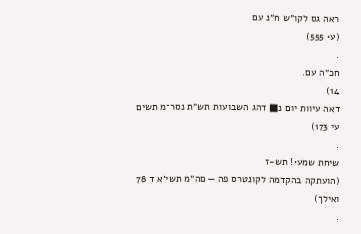ראה גס לקו״ש ח״נ עם
(ע• 555)
.
חכ״ה עם.
14)
דאה עיוות יום נ■ דהג השבועות תש״ת נסר־מ תשים עי 173)
.
שיחת שמע•! תש-ז
(הועתקה בהקדמה לקונטרס פה — םה״מ תשי׳א ד 78 ואילך)
.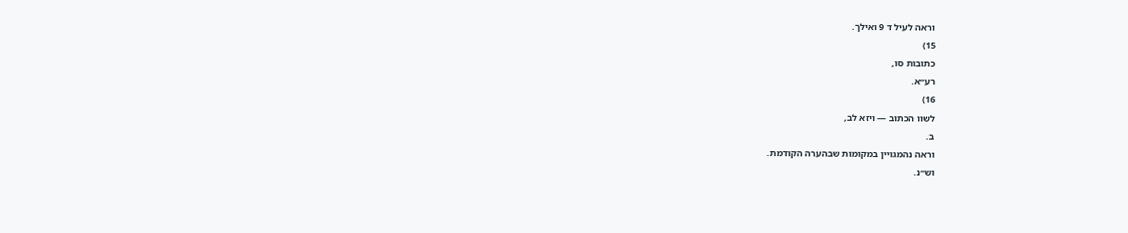וראה לעיל ד 9 ואילך.
15)
כתובות סו,
רע״א.
16)
לשוו הכתוב — ויזא לב,
ב.
וראה נהמגויין במקומות שבהערה הקודמת.
וש״נ.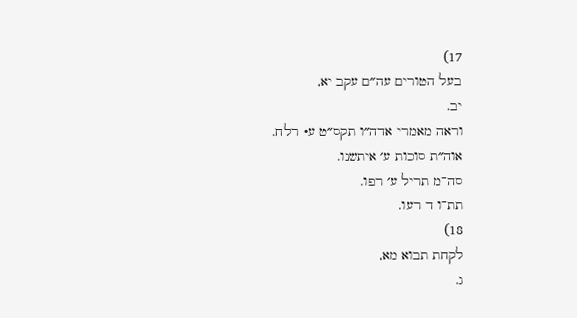17)
בעל הטורים עה״ם עקב יא,
יב.
וראה מאמרי אדה״ו תקס״ט ע• רלח.
אוה״ת סוכות ע׳ איתשנו.
סה־מ תריל ע׳ רפו.
תת־ו ד רעו.
18)
לקחת תבוא מא,
ג.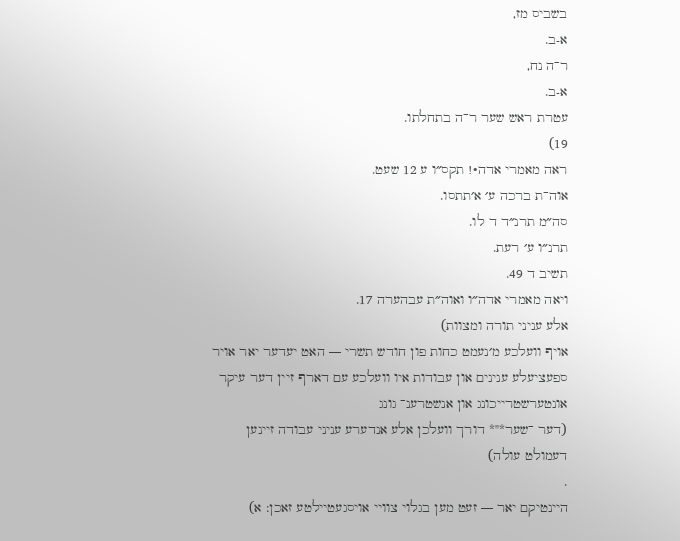בשביס מז,
א-ב.
ר־ה נח,
א-ב.
עטרת ראש שער ר־ה בתחלתו.
19)
ראה מאמרי אדה•! תקס״ו ע 12 שעט.
אוה־ת ברכה ע׳ א׳תתסו.
סה״מ תרנ״ד ד לו.
תרנ״ו ע׳ רעת.
תשיב ד 49.
ויאה מאמרי אדה״ו ואוה״ת עבהערה 17.
אלע עניני תורה ומצוות)
אויף וועלכע מ׳נעמט כחות פון חודש תשרי — האט יעדער יאר אויר ספעציעלע ענינים און עבודות איו וועלכע עם דארף זיין דער עיקר אונטערשטרייכונג און אנשטרענ־ גונג
(דער ־שער*"* דורך וועלכן אלע אנדערע עניני עבודה זיינען דעמולט עולה)
.
היינטיקם יאר — זעט מען בגלוי צוויי אויסגעטיילטע זאכן: א)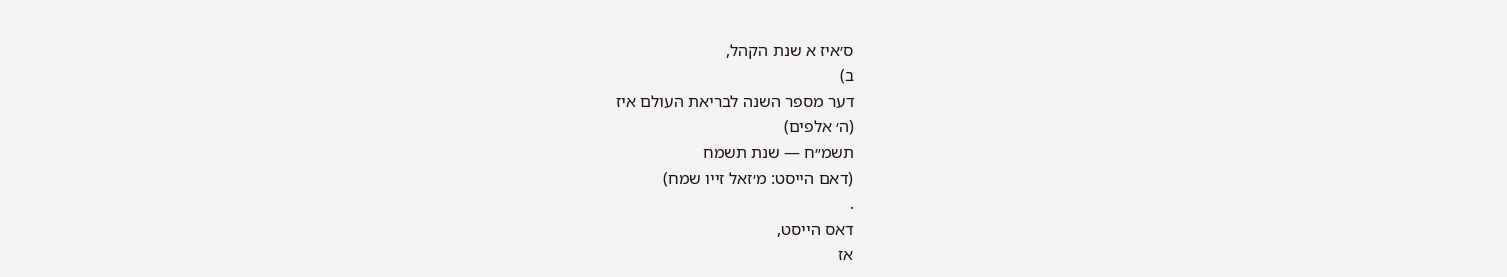ס׳איז א שנת הקהל,
ב)
דער מספר השנה לבריאת העולם איז
(ה׳ אלפים)
תשמ״ח — שנת תשמח
(דאם הייסט: מ׳זאל זייו שמח)
.
דאס הייסט,
אז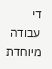די עבודה מיוחדת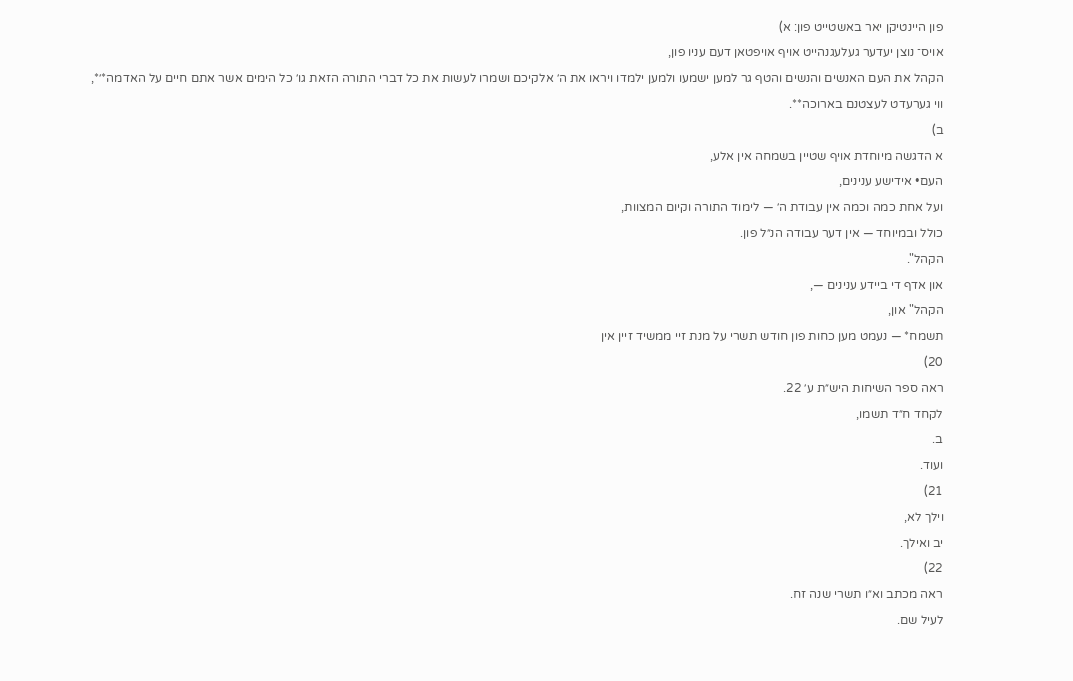פון היינטיקן יאר באשטייט פון: א)
אויס־ נוצן יעדער געלעגנהייט אויף אויפטאן דעם עניו פון,
הקהל את העם האנשים והנשים והטף גר למען ישמעו ולמען ילמדו ויראו את ה׳ אלקיכם ושמרו לעשות את כל דברי התורה הזאת גו׳ כל הימים אשר אתם חיים על האדמה*׳*,
ווי גערעדט לעצטנם בארוכה**.
ב)
א הדגשה מיוחדת אויף שטיין בשמחה אין אלע,
העם• אידישע ענינים,
ועל אחת כמה וכמה אין עבודת ה׳ — לימוד התורה וקיום המצוות,
כולל ובמיוחד — אין דער עבודה הנ״ל פון.
הקהל".
און אדף די ביידע ענינים —,
הקהל" און,
תשמח* — נעמט מען כחות פון חודש תשרי על מנת זיי ממשיד זיין אין
20)
ראה ספר השיחות היש״ת ע׳ 22.
לקחד ח״ד תשמו,
ב.
ועוד.
21)
וילך לא,
יב ואילך.
22)
ראה מכתב וא״ו תשרי שנה זח.
לעיל שם.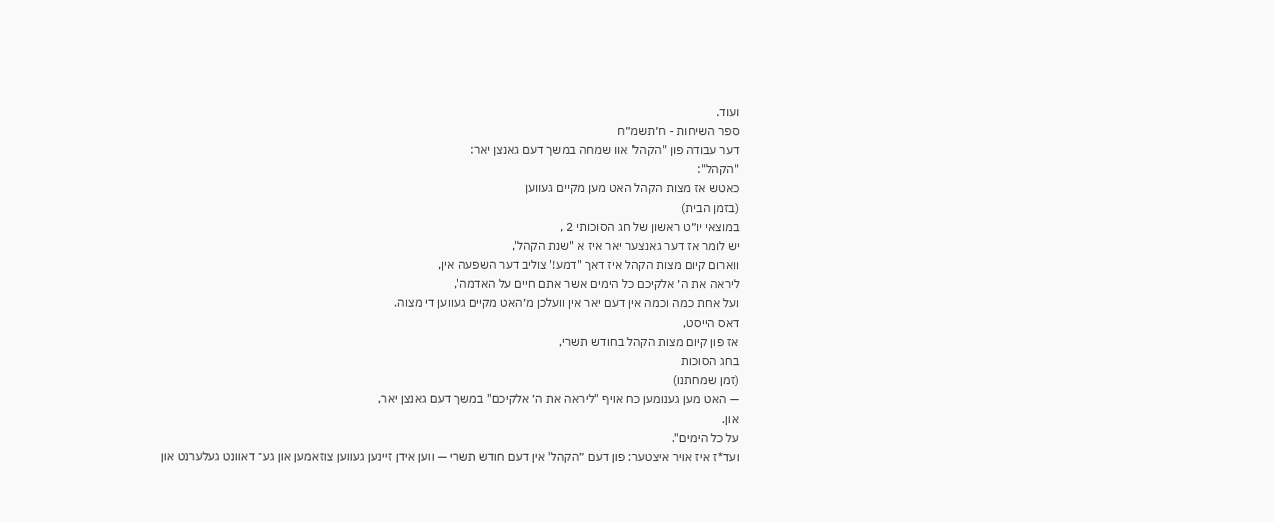ועוד.
ספר השיחות - ח׳תשמ״ח
דער עבודה פון "הקהל' אוו שמחה במשך דעם גאנצן יאר:
"הקהל":
כאטש אז מצות הקהל האט מען מקיים געווען
(בזמן הבית)
במוצאי יו״ט ראשון של חג הסוכותי 2 ,
יש לומר אז דער גאנצער יאר איז א "שנת הקהל',
ווארום קיום מצות הקהל איז דאך "דמע!' צוליב דער השפעה אין,
ליראה את ה׳ אלקיכם כל הימים אשר אתם חיים על האדמה',
ועל אחת כמה וכמה אין דעם יאר אין וועלכן מ׳האט מקיים געווען די מצוה.
דאס הייסט,
אז פון קיום מצות הקהל בחודש תשרי,
בחג הסוכות
(זמן שמחתנו)
— האט מען גענומען כח אויף "ליראה את ה׳ אלקיכם" במשך דעם גאנצן יאר,
און.
על כל הימים".
ועד*ז איז אויר איצטער: פון דעם ״הקהל' אין דעם חודש תשרי — ווען אידן זיינען געווען צוזאמען און גע־ דאוונט געלערנט און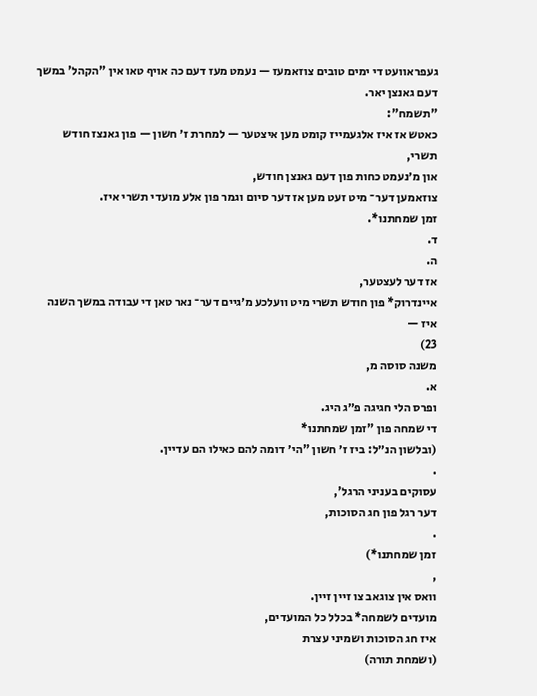געפראוועט די ימים טובים צוזאמעז — נעמט מעז דעם כה אויף טאו אין "הקהל' במשך דעם גאנצן יאר.
"תשמח":
כאטש אז איז אלגעמייז קומט מען איצטער — למחרת ז׳ חשון — פון גאנצז חודש תשרי,
און מ׳נעמט כחות פון דעם גאנצן חודש,
צוזאמען דער־ מיט זעט מען אז דער סיום וגמר פון אלע מועדי תשרי איז.
זמן שמחתנו*.
ד.
ה.
אז דער לעצטער,
איינדרוק* פון חודש תשרי מיט וועלכע מ׳גיים דער־ נאר טאן די עבודה במשך השנה איז —
23)
משנה סוסה מ,
א.
ופרס הלי חגיגה פ״ג היג.
די שמחה פון "זמן שמחתנו*
(ובלשון הנ״ל: ביז ז׳ חשון "הי׳ דומה להם כאילו הם עדיין.
.
עסוקים בעניני הרגל',
דער רגל פון חג הסוכות,
.
זמן שמחתנו*)
,
וואס אין צוגאב צו זיין זיין.
מועדים לשמחה* בכלל כל המועדים,
איז חג הסוכות ושמיני עצרת
(ושמחת תורה)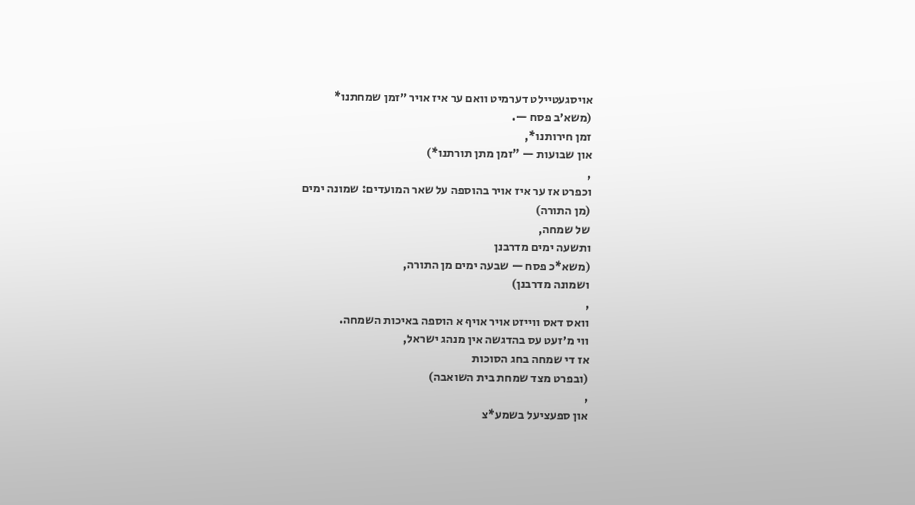אויסגעטיילט דערמיט וואם ער איז אויר ״זמן שמחתנו*
(משא׳ב פסח —.
זמן חירותנו*,
און שבועות — "זמן מתן תורתנו*)
,
וכפרט אז ער איז אויר בהוספה על שאר המועדים: שמונה ימים
(מן התורה)
של שמחה,
ותשעה ימים מדרבנן
(משא*כ פסח — שבעה ימים מן התורה,
ושמונה מדרבנן)
,
וואס דאס ווייזט אויר אויף א הוספה באיכות השמחה.
ווי מ׳זעט עס בהדגשה אין מנהג ישראל,
אז די שמחה בחג הסוכות
(ובפרט מצד שמחת בית השואבה)
,
און ספעציעל בשמע*צ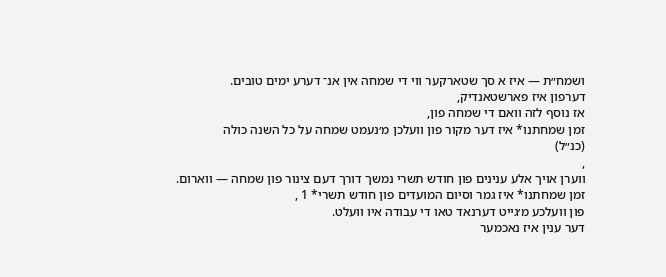ושמח״ת — איז א סך שטארקער ווי די שמחה אין אנ־ דערע ימים טובים.
דערפון איז פארשטאנדיק,
אז נוסף לזה וואם די שמחה פון,
זמן שמחתנו* איז דער מקור פון וועלכן מ׳נעמט שמחה על כל השנה כולה
(כנ״ל)
,
ווערן אויך אלע ענינים פון חודש תשרי נמשך דורך דעם צינור פון שמחה — ווארום.
זמן שמחתנו* איז גמר וסיום המועדים פון חודש תשרי* 1 ,
פון וועלכע מ׳גייט דערנאד טאו די עבודה איו וועלט.
דער ענין איז נאכמער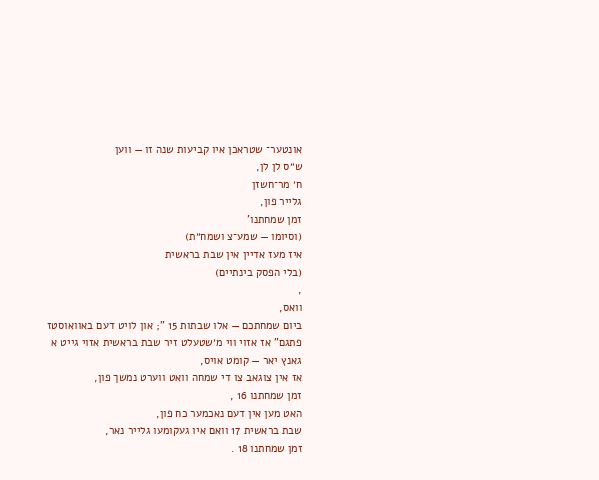אונטער־ שטראכן איו קביעות שנה זו — ווען
ש״ס לן לן,
ח׳ מר־חשזן
גלייר פון,
זמן שמחתנו'
(וסיומו — שמע־צ ושמח״ת)
איז מעז אדיין אין שבת בראשית
(בלי הפסק בינתיים)
,
וואס,
ביום שמחתכם — אלו שבתות 15 "; און לויט דעם באוואוסטז פתגם" אז אזוי ווי מ׳שטעלט זיר שבת בראשית אזוי גייט א גאנץ יאר — קומט אויס,
אז אין צוגאב צו די שמחה וואט ווערט נמשך פון,
זמן שמחתנו 16 ,
האט מען אין דעם נאכמער כח פון,
שבת בראשית 17 וואם איו געקומעו גלייר נאר,
זמן שמחתנו 18 .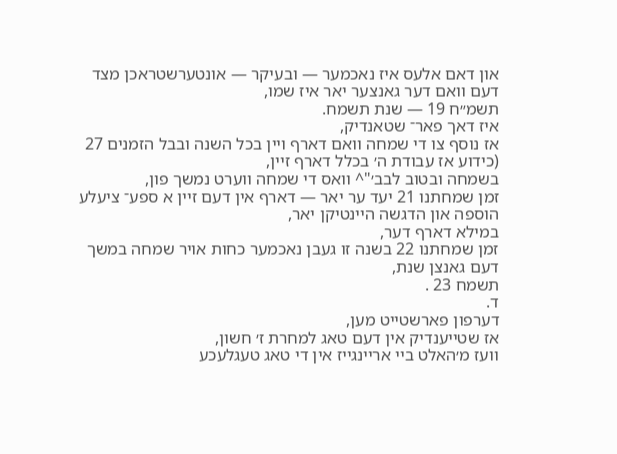און דאם אלעס איז נאכמער — ובעיקר — אונטערשטראכן מצד דעם וואם דער גאנצער יאר איז שמו,
תשמ״ח 19 — שנת תשמח.
איז דאך פאר־ שטאנדיק,
אז נוסף צו די שמחה וואם דארף ויין בכל השנה ובבל הזמנים 27
(כידוע אז עבודת ה׳ בכלל דארף זיין,
בשמחה ובטוב לבב׳"^ וואס די שמחה ווערט נמשך פון,
זמן שמחתנו 21 יעד ער יאר — דארף אין דעם זיין א ספע־ ציעלע הוספה און הדגשה היינטיקן יאר,
במילא דארף דער,
זמן שמחתנו 22 בשנה זו געבן נאכמער כחות אויר שמחה במשך דעם גאנצן שנת,
תשמח 23 .
ד.
דערפון פארשטייט מען,
אז שטייענדיק אין דעם טאג למחרת ז׳ חשון,
וועז מ׳האלט ביי אריינגייז אין די טאג טעגלעכע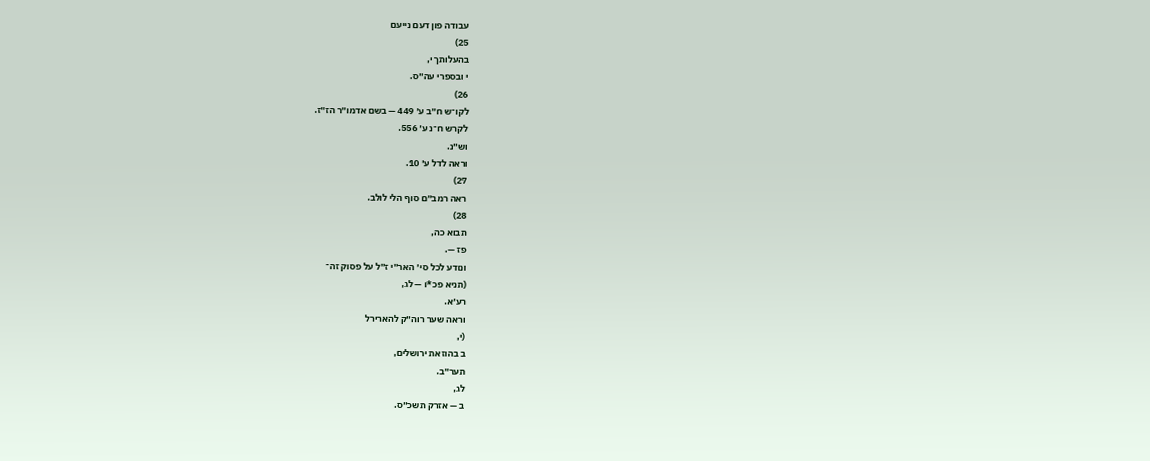עבודה פון דעם נייעם
25)
בהעלותך י,
י ובספרי עה״ס.
26)
לקו־ש ח״ב ע׳ 449 — בשם אדמו״ר הז״ז.
לקרש ח־נ ע׳ 556.
וש״נ.
וראה לדל ע׳ 10.
27)
ראה רמב״ם סוף הלי לולב.
28)
תבוא כה,
פז —.
ונודע לכל סי׳ האר״י ז״ל על פסוק זה־
(תניא פכ*ו — לג,
רע׳א.
וראה שער רוה״ק להארירל
(י,
ב בהוזאת ירושלים,
תער״ב.
לג,
ב — אזרק תשכ״ס.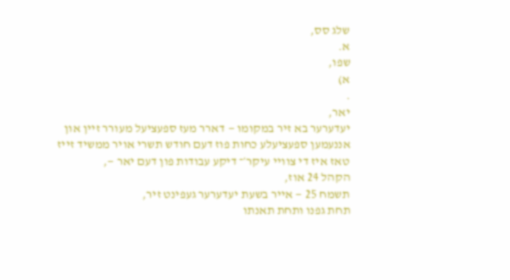שלג סס,
א.
שפו,
א)
.
יאר,
יעדערער בא זיר במקומו — דארר מעז ספעציעל מעורר זיין און אננעמען ספעציעלע כחות פוז דעם חודש תשרי אויר ממשיד זייז טאז איז די צוויי עיקר׳־ דיקע עבודות פון דעם יאר —,
הקהל 24 אוז,
תשמח 25 — אייר בשעת יעדערער געפינט זיר,
תחת גפנו ותחת תאנתו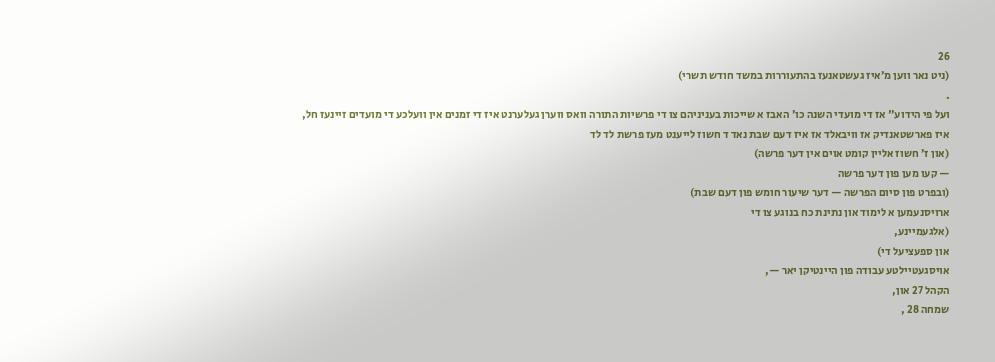26
(ניט נאר ווען מ׳איז געשטאנעז בהתעוררות במשד חודש תשרי)
.
ועל פי הידוע" אז די מועדי השנה כו׳ האבז א שייכות בעניניהם צו די פרשיות התורה וואס ווערן געלערנט איז די זמנים אין וועלכע די מועדים זיינעז חל,
איז פארשטאנדיק אז וויבאלד אז איז דעם שבת נאד ד חשוז לייענט מעז פרשת לד לד
(און ז׳ חשוז אליין קומט אוים אין דער פרשה)
— קעו מען פון דער פרשה
(ובפרט פון סיום הפרשה — דער שיעור חומש פון דעם שבת)
ארויסנעמען א לימוד און נתינת כח בנוגע צו די
(אלגעמיינע,
און ספעציעל די)
אויסגעטיילטע עבודה פון היינטיקן יאר —,
הקהל 27 און,
שמחה 28 ,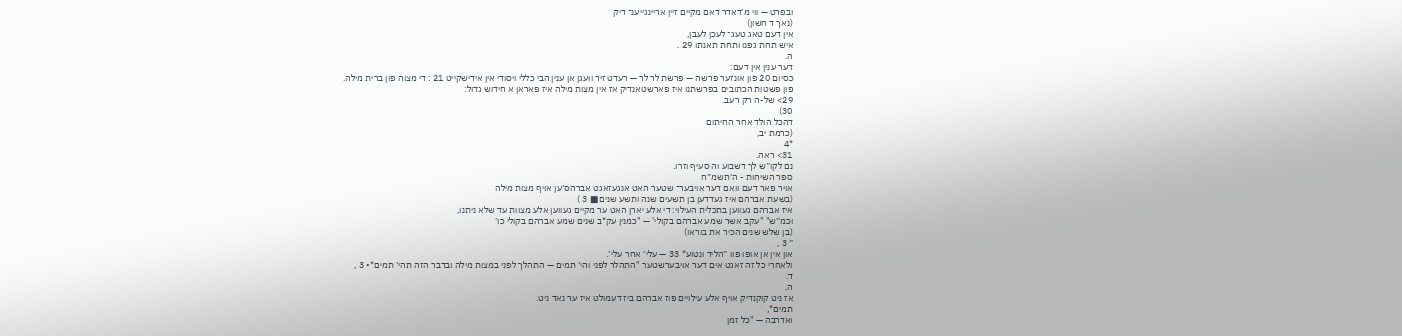ובפרט — ווי מ׳דאדר דאם מקיים זיין אריינגייענ־ דיק
(נאך ד חשון)
אין דעם טאג טעג־ לעכן לעבן,
איש תחת גפנו ותחת תאנתו 29 .
ה.
דער ענין אין דעם:
כסיום 20 פון אונזער פרשה — פרשת לר לר — רעדט זיר וועגן אן ענין הבי כללי ויסודי אין אידישקייט 21 : די מצוה פון ברית מילה.
פון פשטות הכתובים בפרשתנו איז פארשטאנדיק אז אין מצות מילה איז פאראן א חידוש גדול:
29> של-ה רק רעב.
30)
דהכל הולד אחר החיתום
(כרמת יב,
*4
31> ראה.
נם לקו״ש לך דשבוע וה סעיף וזרו.
ספר השיחות - ה׳תשמ״ח
אויר פאר דעם וואם דער אויבער־ שטער האט אנגעזאגט אברהס׳ען אויף מצות מילה
(בשעת אברהם איז געדדען בן תשעים שנה ותשע שנים■ 3 )
איז אברהם געווען בתכלית העילוי: די אלע יארן האט ער מקיים געווען אלע מצוות עד שלא ניתנו,
וכמ״ש" "עקב אשר שמע אברהם בקולי' — "כמנין עק*ב שנים שמע אברהם בקולי כו׳
(בן שלש שנים הכיר את בוראו)
״ 3 ,
און אין אן אופו פוו ״הליד ונטוע* 33 — עלי׳ אחר עלי׳.
ולאחרי כל זה זאגט אים דער אויבערשטער "התהלר לפני והי׳ תמים — התהלך לפני במצות מילה ובדבר הזה תהי׳ תמים*• 3 ,
ד.
ה.
אז ניט קוקנדיק אויף אלע עילויים פוז אברהם ביז דעמולט איז ער נאד ניט.
תמים*,
ואדרבה — "כל זמן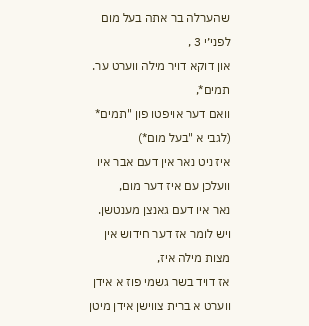שהערלה בר אתה בעל מום לפני׳י 3 ,
און דוקא דויר מילה ווערט ער.
תמים*,
וואם דער אויפטו פון "תמים*
(לגבי א "בעל מום*)
איז ניט נאר אין דעם אבר איו וועלכן עם איז דער מום,
נאר איו דעם גאנצן מענטשן.
ויש לומר אז דער חידוש אין מצות מילה איז,
אז דויד בשר גשמי פוז א אידן ווערט א ברית צווישן אידן מיטן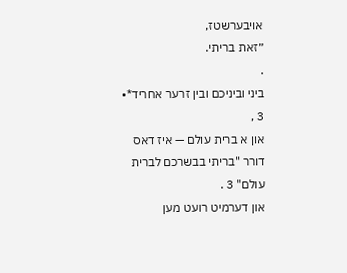אויבערשטז,
״זאת בריתי.
.
ביני וביניכם ובין זרער אחריד*• 3 ,
און א ברית עולם — איז דאס דורר "בריתי בבשרכם לברית עולם" 3 .
און דערמיט רועט מען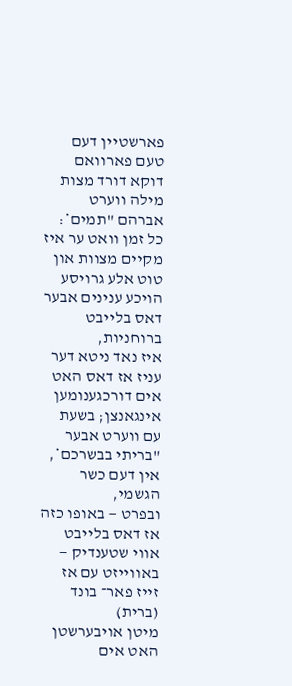פארשטיין דעם טעם פארוואם דוקא דורד מצות מילה ווערט אברהם "תמים*: כל זמן וואט ער איז מקיים מצוות און טוט אלע גרויסע הויכע ענינים אבער דאס בלייבט ברוחניות,
איז נאד ניטא דער עניז אז דאס האט אים דורכגענומען אינגאנצן; בשעת עם ווערט אבער "בריתי בבשרכם*,
אין דעם כשר הגשמי,
ובפרט — באופו כזה אז דאס בלייבט אווי שטענדיק — באווייזט עם אז זייז פאר־ בונד
(ברית)
מיטן אויבערשטן האט אים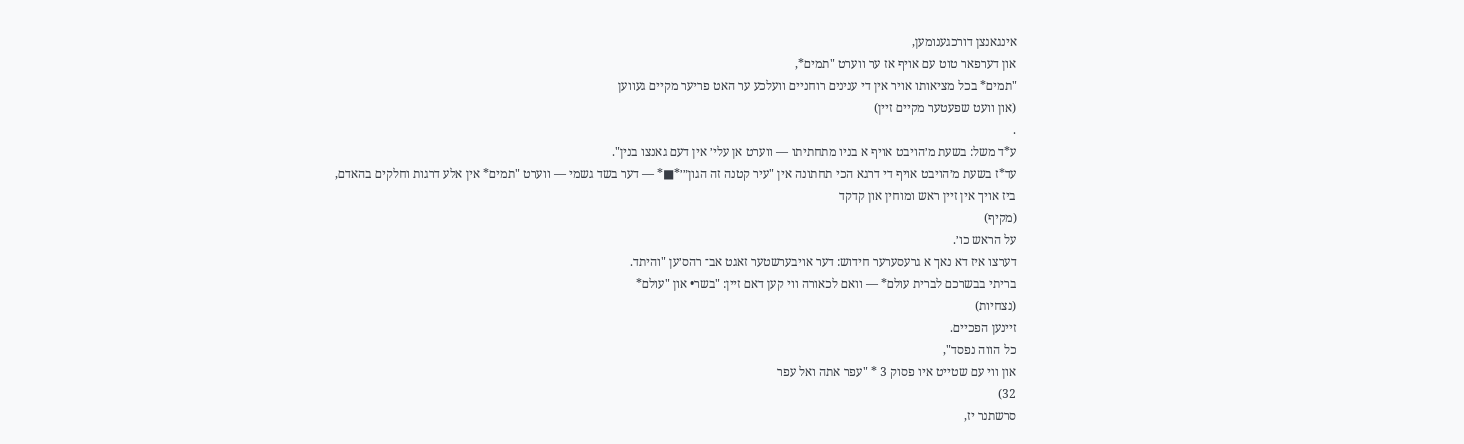אינגאנצן דורכגענומען,
און דערפאר טוט עם אויף אז ער ווערט "תמים*,
"תמים* בכל מציאותו אויר אין די ענינים רוחניים וועלכע ער האט פריער מקיים געווען
(און וועט שפעטער מקיים זיין)
.
ע*ד משל: בשעת מ׳הויבט אויף א בניו מתחתיתו — ווערט אן עלי׳ אין דעם גאנצו בנין".
עד*ז בשעת מ׳הויבט אויף די דרגא הכי תחתונה אין "עיר קטנה זה הגון״׳*■* — דער בשד גשמי — ווערט "תמים* אין אלע דרגות וחלקים בהאדם,
ביז אויך אין זיין ראש ומוחין און קדקד
(מקיף)
על הראש כו׳.
דערצו איז דא נאך א גרעסערער חידוש: דער אויבערשטער זאגט אב־ רהס׳ען "והיתד.
בריתי בבשרכם לברית עולם* — וואם לכאורה ווי קען דאם זיין: "בשר• און "עולם*
(נצחיות)
זיינען הפכיים.
כל הווה נפסד",
און ווי עם שטייט איו פסוק 3 * "עפר אתה ואל עפר
32)
סרשתנר יז,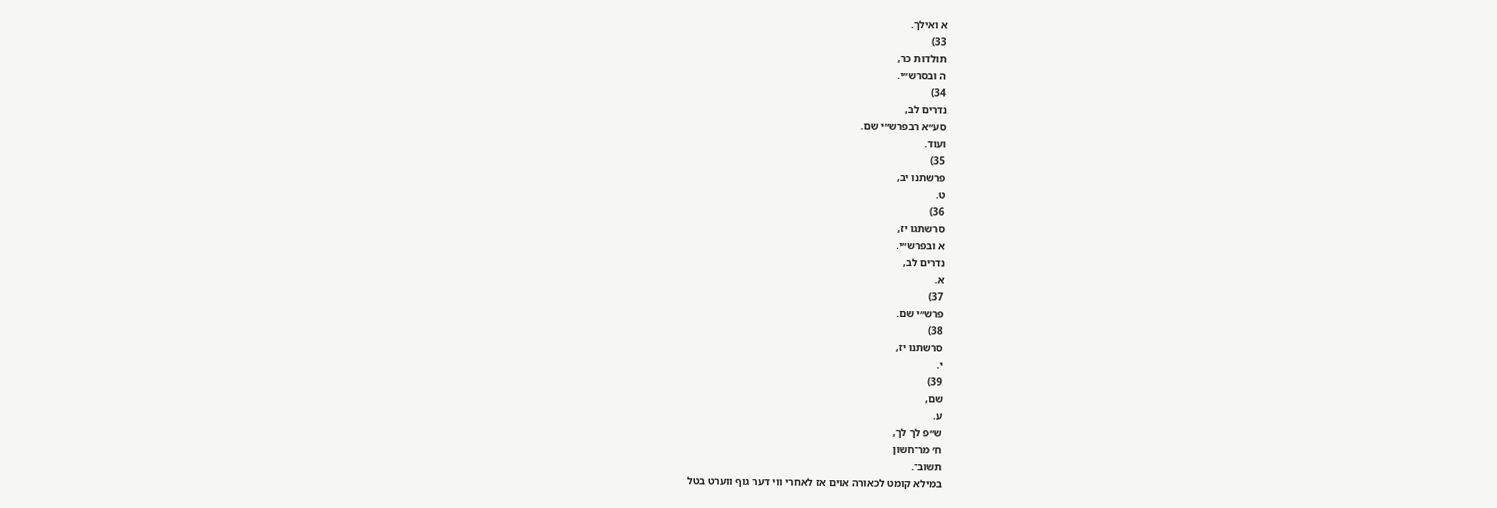א ואילך.
33)
תולדות כר,
ה ובסרש״י.
34)
נדרים לב,
סע״א רבפרש״י שם.
ועוד.
35)
פרשתנו יב,
ט.
36)
סרשתגו יז,
א ובפרש״י.
נדרים לב,
א.
37)
פרש״י שם.
38)
סרשתנו יז,
י.
39)
שם,
ע.
ש״פ לך לך,
ח׳ מר־חשון
תשוב־.
במילא קומט לכאורה אוים אז לאחרי ווי דער גוף ווערט בטל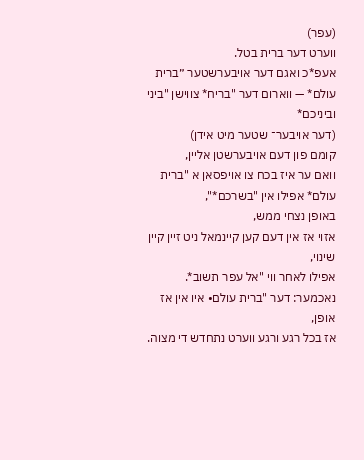(עפר)
ווערט דער ברית בטל.
אעפ*כ ואגם דער אויבערשטער ״ברית עולם* — ווארום דער "בריח* צווישן "ביני וביניכם*
(דער אויבער־ שטער מיט אידן)
קומם פון דעם אויבערשטן אליין,
וואם ער איז בכח צו אויפסאן א "ברית עולם* אפילו אין "בשרכם*",
באופן נצחי ממש,
אזוי אז אין דעם קען קיינמאל ניט זיין קיין שינוי,
אפילו לאחר ווי "אל עפר תשוב*.
נאכמער: דער "ברית עולם• איו אין אז אופן,
אז בכל רגע ורגע ווערט נתחדש די מצוה.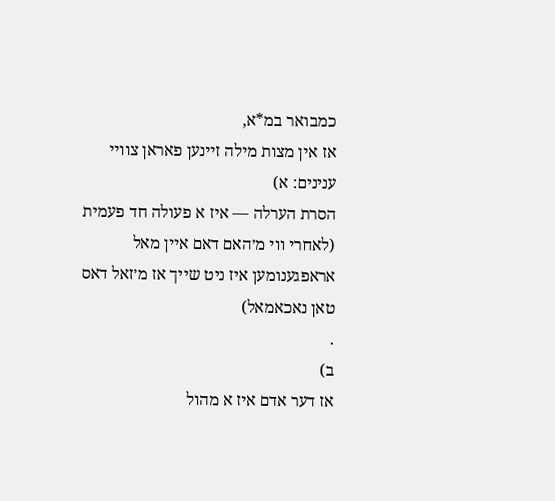כמבואר במ*א,
אז אין מצות מילה זיינען פאראן צוויי ענינים: א)
הסרת הערלה — איז א פעולה חד פעמית
(לאחרי ווי מ׳האם דאם איין מאל אראפגענומען איז ניט שייך אז מ׳זאל דאס טאן נאכאמאל)
.
ב)
אז דער אדם איז א מהול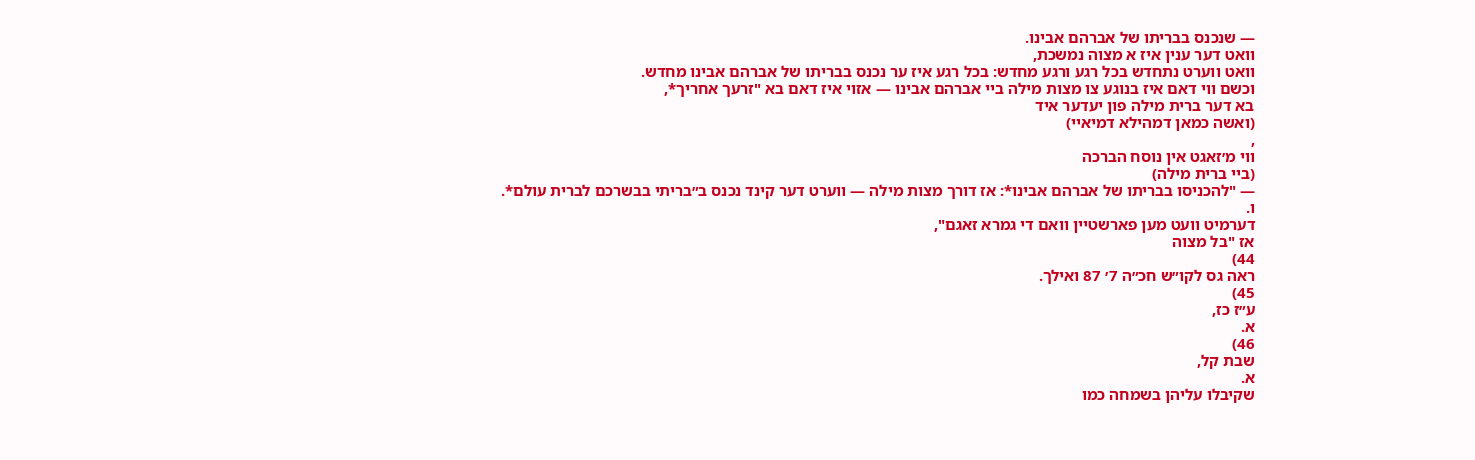— שנכנס בבריתו של אברהם אבינו.
וואט דער ענין איז א מצוה נמשכת,
וואט ווערט נתחדש בכל רגע ורגע מחדש: בכל רגע איז ער נכנס בבריתו של אברהם אבינו מחדש.
וכשם ווי דאם איז בנוגע צו מצות מילה ביי אברהם אבינו — אזוי איז דאם בא "זרעך אחריך*,
בא דער ברית מילה פון יעדער איד
(ואשה כמאן דמהילא דמיאיי)
,
ווי מ׳זאגט אין נוסח הברכה
(ביי ברית מילה)
— "להכניסו בבריתו של אברהם אבינו*: אז דורך מצות מילה — ווערט דער קינד נכנס ב״בריתי בבשרכם לברית עולם*.
ו.
דערמיט וועט מען פארשטיין וואם די גמרא זאגם",
אז "בל מצוה
44)
ראה גס לקו״ש חכ״ה 7׳ 87 ואילך.
45)
ע״ז כז,
א.
46)
שבת קל,
א.
שקיבלו עליהן בשמחה כמו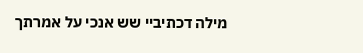מילה דכתיביי שש אנכי על אמרתך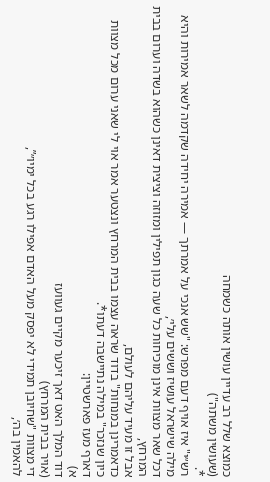כמוצא שלל רב עדיין עושין אותה כשמחה
(שעושין משתה")
*.
רש״י" איז אויף דעם מפרש: "שש אנכי על אמרתך — אמירה יחידה שקדמה לשאר אמירות והיא מילה שישראל עושיז וששים עלי׳,
דכל שאר מצוות אינן מוכיחות כל שעה כגון תפילין ומזוזה וציצית דאינן כשהוא בשדה וערום בבית המרחץ,
אבל זו מעיד עליהם לעולם,
כדאמרינן במנחות" בדוד שראה עצמו בבית המרחץ ונצטער אמר אוי לי שאני ערום מכל מצוות כיון שנזכר" במילה נתיישבה דעתו*.
דארף מעז פארשטיין:
א)
דוד המלך האט דאך זיכער מקיים געוועז
(אויר בבית המרחץ)
די מצוות "שחיובן תמידי לא יפסק מעל האדם אפילו רגע בכל ימיו״”,
להאמין בה׳,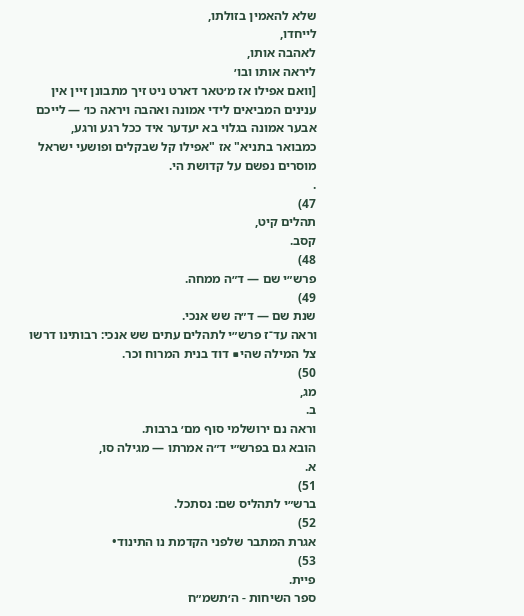שלא להאמין בזולתו,
לייחדו,
לאהבה אותו,
ליראה אותו ובו׳
[וואם אפילו אז מ׳טאר דארט ניט זיך מתבונן זיין אין ענינים המביאים לידי אמונה ואהבה ויראה כו׳ — לייכם אבער אמונה בגלוי בא יעדער איד ככל רגע ורגע,
כמבואר בתניא" אז "אפילו קל שבקלים ופושעי ישראל מוסרים נפשם על קדושת הי.
.
47)
תהלים קיט,
קסב.
48)
פרש״י שם — ד״ה ממחה.
49)
שנת שם — ד״ה שש אנכי.
וראה עד־ז פרש״י לתהלים עתים שש אנכי: רבותינו דרשו צל המילה שהי■ דוד בנית המרוח וכר.
50)
מג,
ב.
וראה נם ירושלמי סוף מם׳ ברבות.
הובא גם בפרש״י ד״ה אמרתו — מגילה סו,
א.
51)
ברש״י לתהליס שם: נסתכל.
52)
אגרת המתבר שלפני הקדמת נו התינוד•
53)
פיית.
ספר השיחות - ה׳תשמ״ח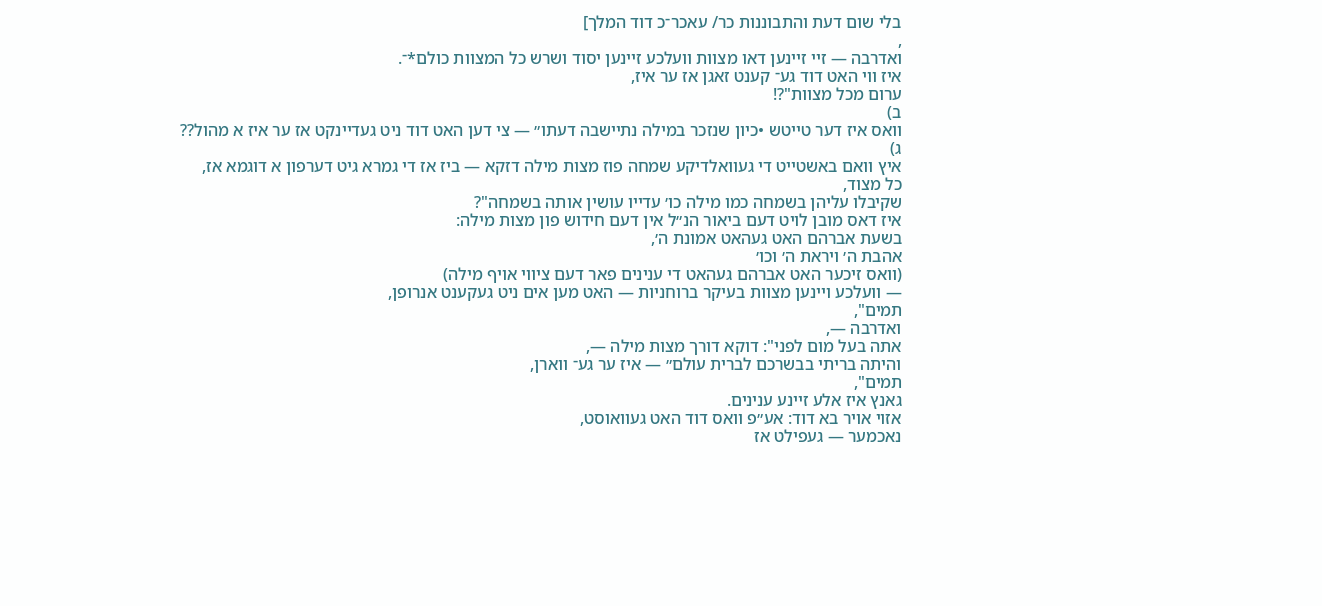בלי שום דעת והתבוננות כר/ עאכר־כ דוד המלך]
,
ואדרבה — זיי זיינען דאו מצוות וועלכע זיינען יסוד ושרש כל המצוות כולם*־.
איז ווי האט דוד גע־ קענט זאגן אז ער איז,
ערום מכל מצוות"?!
ב)
וואס איז דער טייטש •כיון שנזכר במילה נתיישבה דעתו״ — צי דען האט דוד ניט געדיינקט אז ער איז א מהול??
ג)
איץ וואם באשטייט די געוואלדיקע שמחה פוז מצות מילה דזקא — ביז אז די גמרא גיט דערפון א דוגמא אז,
כל מצוד,
שקיבלו עליהן בשמחה כמו מילה כו׳ עדייו עושין אותה בשמחה"?
איז דאס מובן לויט דעם ביאור הנ״ל אין דעם חידוש פון מצות מילה:
בשעת אברהם האט געהאט אמונת ה׳,
אהבת ה׳ ויראת ה׳ וכו׳
(וואס זיכער האט אברהם געהאט די ענינים פאר דעם ציווי אויף מילה)
— וועלכע ויינען מצוות בעיקר ברוחניות — האט מען אים ניט געקענט אנרופן,
תמים",
ואדרבה —,
אתה בעל מום לפני": דוקא דורך מצות מילה —,
והיתה בריתי בבשרכם לברית עולם״ — איז ער גע־ ווארן,
תמים",
גאנץ איז אלע זיינע ענינים.
אזוי אויר בא דוד: אע״פ וואס דוד האט געוואוסט,
נאכמער — געפילט אז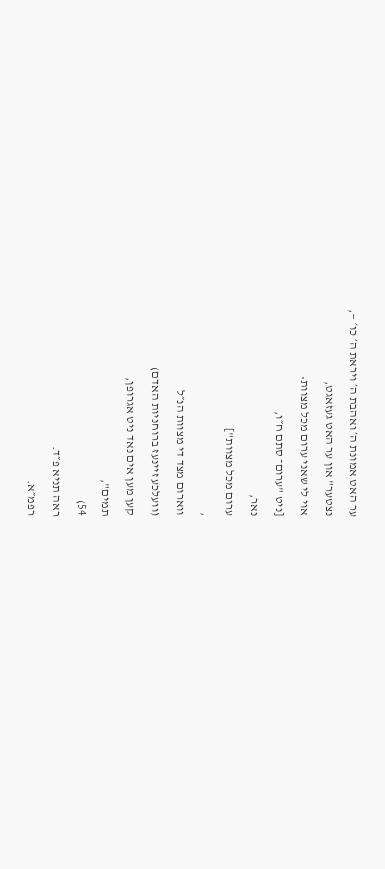ער האט אמונת ה׳ ואהבת ה׳ ויראת ה׳ כו׳ —,
נצטער" און ער האט געזאגט,
אוי לי שאני ערום מכל מצוות•
[ניט "ערום־ סתם ח״ו,
נאר,
ערום מכל מצוות"]
,
ווארום מצד די מצוות הנ״ל
(וועלכע זיינעז ברוחניות האדם)
קען מען אים נאד ניט אגרופן,
תמים",
54)
ראה תניא פ״ד.
רפמ״א.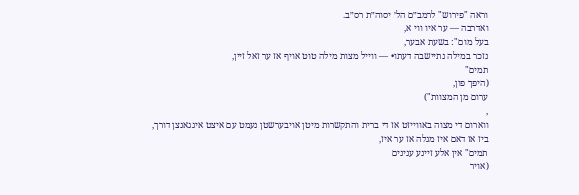וראה "פירוש" לרמב״ם הל׳ יסוה״ת רס״ב.
ואדרבה — ער איו ווי א,
בעל מום": בשעת אבער,
נזכר במילה נתיישבה דעתו• — ווייל מצות מילה טוט אויף אז ער זאל זיין,
תמים"
(היפך פון,
ערום מן המצוות")
,
ווארום די מצוה באווייזט אז די ברית והתקשרות מיטן אויבערשטן נעמט עם איצט איגגאנצן דורך,
ביז אז דאם איז מגלה אז ער איז,
תמים" אין אלע זיינע ענינים
(אויר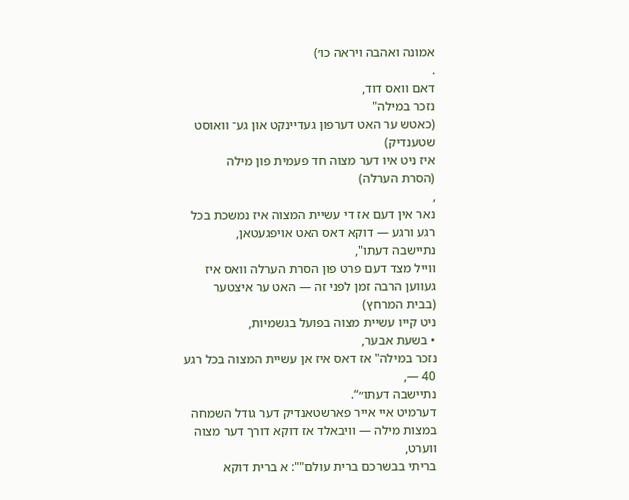אמונה ואהבה ויראה כו׳)
.
דאם וואס דוד,
נזכר במילה"
(כאטש ער האט דערפון געדיינקט און גע־ וואוסט שטענדיק)
איז ניט איו דער מצוה חד פעמית פון מילה
(הסרת הערלה)
,
נאר אין דעם אז די עשיית המצוה איז נמשכת בכל רגע ורגע — דוקא דאס האט אויפגעטאן,
נתיישבה דעתו",
ווייל מצד דעם פרט פון הסרת הערלה וואס איז געווען הרבה זמן לפני זה — האט ער איצטער
(בבית המרחץ)
ניט קייו עשיית מצוה בפועל בגשמיות,
• בשעת אבער,
נזכר במילה" אז דאס איז אן עשיית המצוה בכל רגע 40 —,
נתיישבה דעתו״“.
דערמיט איי אייר פארשטאנדיק דער גודל השמחה במצות מילה — וויבאלד אז דוקא דורך דער מצוה ווערט,
בריתי בבשרכם ברית עולם"": א ברית דוקא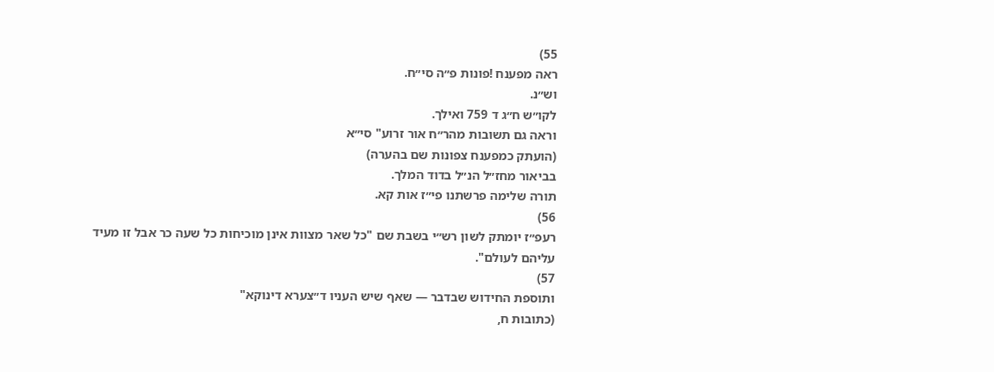55)
ראה מפענח !פונות פ״ה סי״ח.
וש״נ.
לקו״ש ח״ג ד 759 ואילך.
וראה גם תשובות מהר״ח אור זרוע" סי״א
(הועתק כמפענח צפונות שם בהערה)
בביאור מחז״ל הנ״ל בדוד המלך.
תורה שלימה פרשתנו פי״ז אות קא.
56)
רעפ״ז יומתק לשון רש״י בשבת שם "כל שאר מצוות אינן מוכיחות כל שעה כר אבל זו מעיד עליהם לעולם".
57)
ותוספת החידוש שבדבר — שאף שיש העניו ד״צערא דינוקא"
(כתובות ח,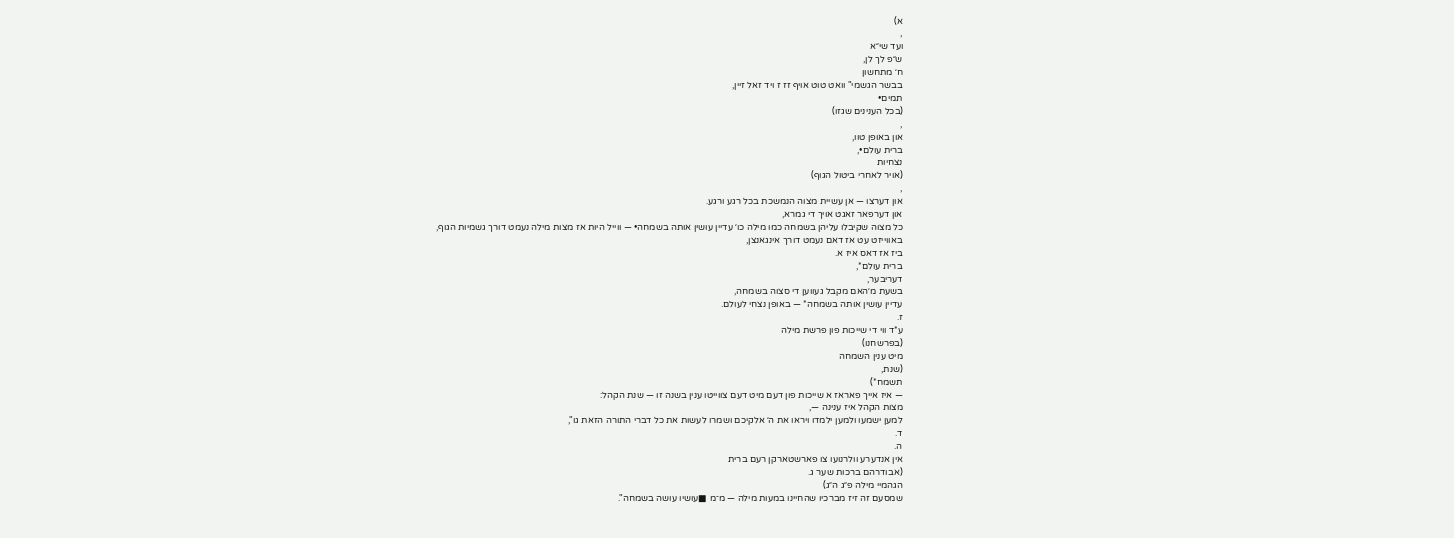א)
,
ועד שי״א
ש״פ לך לן,
ח׳ מתחשון
בבשר הגשמי" וואט טוט אויף זז ז ויד זאל זיין,
תמים•
(בכל הענינים שגזו)
,
און באופן טוו,
ברית עולם•,
נצחיות
(אויר לאחרי ביטול הגוף)
,
און דערצו — אן עשיית מצוה הנמשכת בכל רגע ורגע.
און דערפאר זאגט אויך די גמרא,
כל מצוה שקיבלו עליהן בשמחה כמו מילה כו׳ עדיין עושין אותה בשמחה• — ווייל היות אז מצות מילה נעמט דורך גשמיות הגוף,
באווייזט עט אז דאם נעמט דורך אינגאנצן,
ביז אז דאס איז א.
ברית עולם*,
דעריבער,
בשעת מ׳האם מקבל געווען די סצוה בשמחה,
עדיין עושין אותה בשמחה* — באופן נצחי לעולם.
ז.
ע*ד ווי די שייכות פון פרשת מילה
(בפרשחנו)
מיט ענין השמחה
(שנת,
תשמח*)
— איז אייך פאראז א שייכות פון דעם מיט דעם צווייטו ענין בשנה זו — שנת הקהל:
מצות הקהל איז ענינה —,
למען ישמעו ולמען ילמדו ויראו את ה׳ אלקיכם ושמרו לעשות את כל דברי התורה הזאת גו",
ד.
ה.
אין אנדערע וולרנועו צו פארשטארקן רעם ברית
(אבודרהם ברכות שער ג.
הגהמיי מילה פ״ג ה״ג)
שמסעם זה זיז מברכיו שהחיינו במעות מילה — מ־מ ■עושיו עושה בשמחה".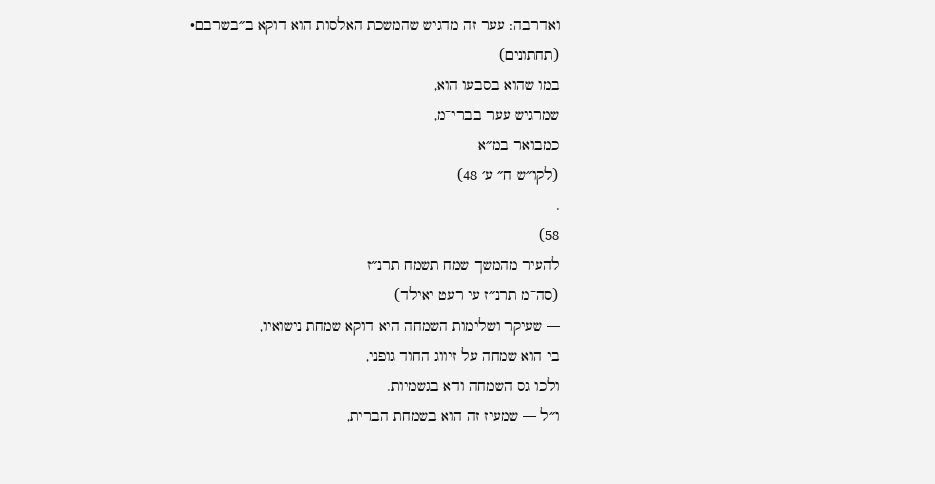ואדרבה: עער זה מדגיש שהמשכת האלסות הוא דוקא ב״בשרבם•
(תחתונים)
במו שהוא בסבעו הוא,
שמרגיש עער בברי־מ,
כמבואר במ״א
(לקו״ש ח״ ע׳ 48)
.
58)
להעיר מהמשך שמח תשמח תרנ״ז
(סה־מ תרנ״ז עי רעט יאילד)
— שעיקר ושלימות השמחה היא דוקא שמחת נישואיו,
בי הוא שמחה על זיווג החוד גופני,
ולכו גס השמחה ודא בגשמיות.
ו״ל — שמעיז זה הוא בשמחת הברית,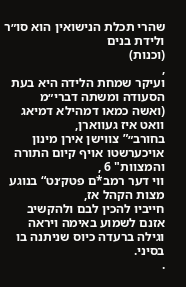שהרי תכלת הנישואין הוא סו״ר ולידת בנים
(וכנות)
,
ועיקר שמחת הלידה היא בעת הסעודה ומשתה דברי״מ
(ואשה כמאו דמהילא דמיאג
וואט איז געווארן,
בחורב״” צווישן אירן מינון אויכערשטו אויף קיום התורה והמצוות" 6 ,
ווי דער רמב*ם פטק׳נט“ בנוגע מצות הקהל אז,
חייביו להכין לבם ולהקשיב אזנם לשמוע באימה ויראה וגילה ברעדה כיוס שניתנה בו בסיני.
.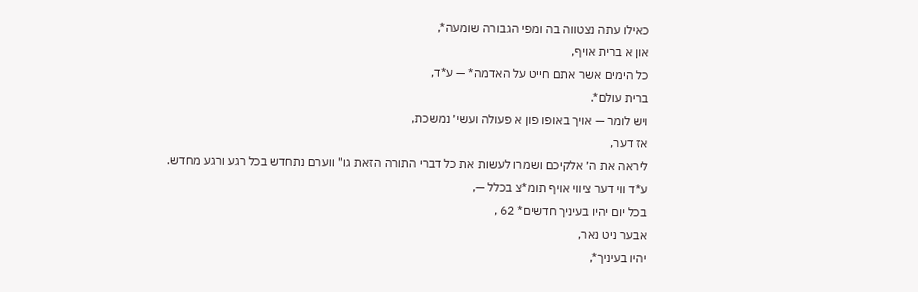כאילו עתה נצטווה בה ומפי הגבורה שומעה*,
און א ברית אויף,
כל הימים אשר אתם חייט על האדמה* — ע*ד,
ברית עולם*.
ויש לומר — אויך באופו פון א פעולה ועשי׳ נמשכת,
אז דער,
ליראה את ה׳ אלקיכם ושמרו לעשות את כל דברי התורה הזאת גו" ווערם נתחדש בכל רגע ורגע מחדש.
ע*ד ווי דער ציווי אויף תומ*צ בכלל —,
בכל יום יהיו בעיניך חדשים* 62 ,
אבער ניט נאר,
יהיו בעיניך*,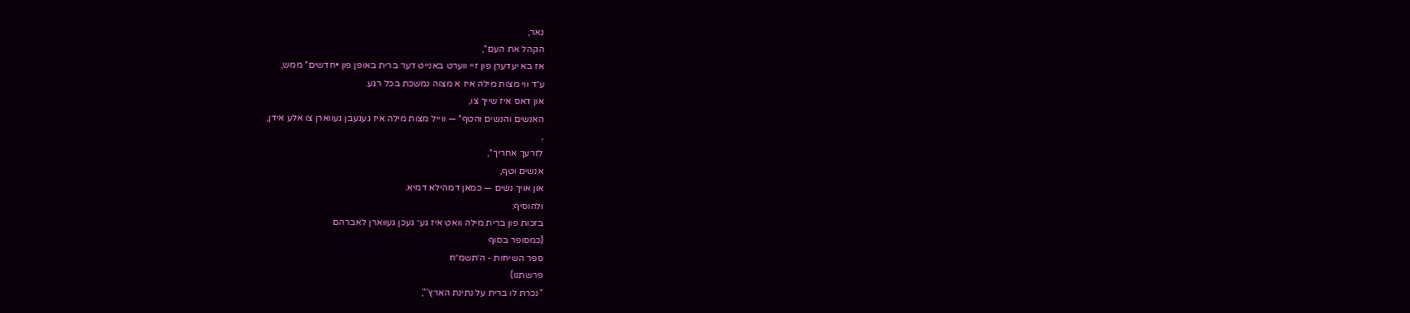נאר,
הקהל את העם*,
אז בא יעדערן פון זיי ווערט באנייט דער ברית באופן פון •חדשים* ממש,
ע״ד ווי מצות מילה איז א מצוה נמשכת בכל רגע.
און דאס איז שייך צו,
האנשים והנשים והטף* — ווייל מצות מילה איז געגעבן געווארן צו אלע אידן,
,
לזרעך אחריך*,
אנשים וטף,
און אויך נשים — כמאן דמהילא דמיא.
ולהוסיף:
בזכות פון ברית מילה וואט איז גע־ געכן געווארן לאברהם
(כמסופר בסוף
ספר השיחות - ה׳תשמ״ח
פרשתנו)
"נכרת לו ברית על נתינת הארץ'",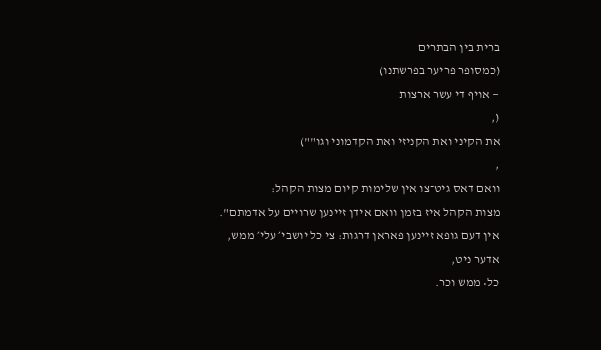ברית בין הבתרים
(כמסופר פריער בפרשתנו)
— אויף די עשר ארצות
(,
את הקיני ואת הקניזי ואת הקדמוני וגו"")
,
וואם דאס גיט־צו אין שלימות קיום מצות הקהל:
מצות הקהל איז בזמן וואם אידן זיינען שרויים על אדמתם".
אין דעם גופא זיינען פאראן דרגות: צי כל יושבי׳ עלי׳ ממש,
אדער ניט,
כל• ממש וכר.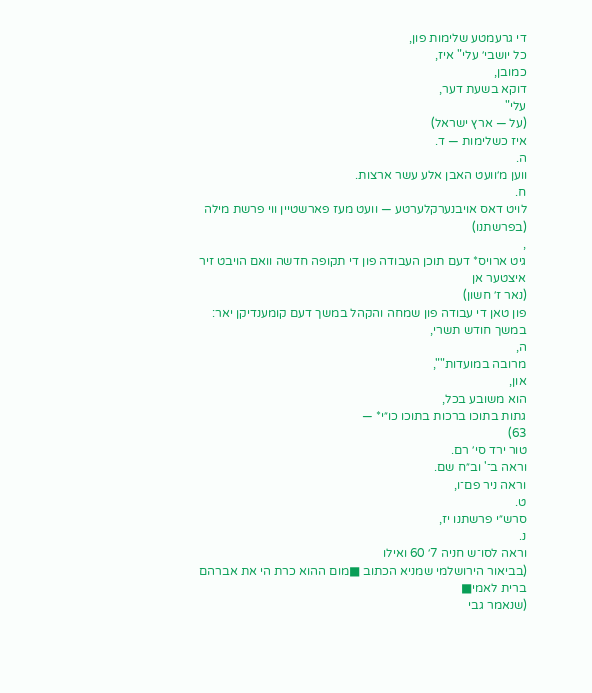די גרעמטע שלימות פון,
כל יושבי׳ עלי" איז,
כמובן,
דוקא בשעת דער,
עלי"
(על — ארץ ישראל)
איז כשלימות — ד.
ה.
ווען מ׳וועט האבן אלע עשר ארצות.
ח.
לויט דאס אויבנערקלערטע — וועט מעז פארשטיין ווי פרשת מילה
(בפרשתנו)
,
גיט ארויס* דעם תוכן העבודה פון די תקופה חדשה וואם הויבט זיר איצטער אן
(נאר ז׳ חשון)
פון טאן די עבודה פון שמחה והקהל במשך דעם קומענדיקן יאר:
במשך חודש תשרי,
ה,
מרובה במועדות"",
און,
הוא משובע בכל,
גתות בתוכו ברכות בתוכו כו״י* —
63)
טור ירד סי׳ רם.
וראה ב־' וב״ח שם.
וראה ניר פם־ו,
ט.
סרש״י פרשתנו יז,
נ.
וראה לסו־ש חניה 7׳ 60 ואילו
(בביאור הירושלמי שמניא הכתוב ■מום ההוא כרת הי את אברהם ברית לאמי■
(שנאמר גבי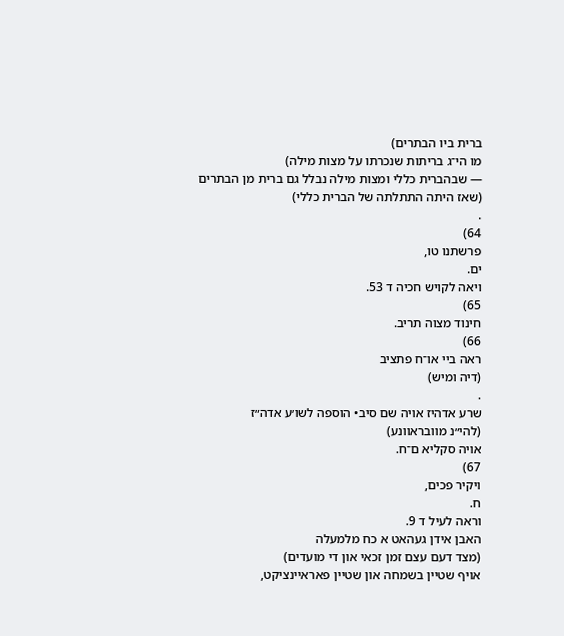ברית ביו הבתרים)
מו הי־ג בריתות שנכרתו על מצות מילה)
— שבהברית כללי ומצות מילה נבלל גם ברית מן הבתרים
(שאז היתה התתלתה של הברית כללי)
.
64)
פרשתנו טו,
ים.
ויאה לקויש חכיה ד 53.
65)
חינוד מצוה תריב.
66)
ראה ביי או־ח פתציב
(דיה ומיש)
.
שרע אדהיז אויה שם סיב• הוספה לשו׳ע אדה״ז
(להי״נ מוובראוונע)
אויה סקליא ם־ח.
67)
ויקיר פכים,
ח.
וראה לעיל ד 9.
האבן אידן געהאט א כח מלמעלה
(מצד דעם עצם זמן זכאי און די מועדים)
אויף שטיין בשמחה און שטיין פאראיינציקט,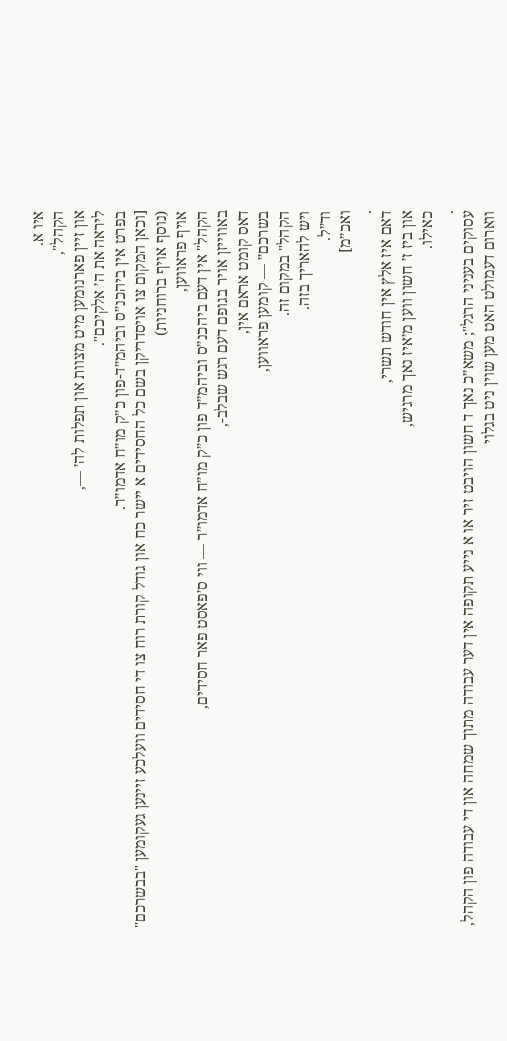איו א.
הקהל",
און זיין פארנומען מיט מצוות און תפלות לה׳ —,
ליראה את ה׳ אלקיכם".
בפרט אין ביהכנ״ס וביהמ״ד-פון כ״ק מו״ח אדמו״ר.
[וכאן המקום צו אויסדריקן בשם כל החסידים א יישר כח און גודל קורת רוח צו די חסידים וועלכע זיינען געקומען "בבשרכם"
(נוסף אויף ברוחניות)
אויף פראווען,
הקהל" אין דעם ביהכנ״ס וביהמ״ד פון כ״ק מו״ח אדמו״ר — ווי ס׳פאסט פאר חסידים,
באווייזן אויר בגופם דעם רגש שבלב-,
דאס קומט אראם אין,
בשרכם״ — קומען פראווען,
הקהל" במקום זה.
ויש להאריך בזה.
וד״ל.
ואכ״מ]
.
דאם איז אלץ אין חודש תשרי,
און ביז ז׳ חשון ווען מ׳איז נאך מרגיש,
כאילו.
.
עסוקים בעניני הרגל"; משא״כ נאך ד חשון הויבט זיר או א נייע תקופה אין דער עבודה מתוך שמחה און די עבודה פון הקהל,
ווארום דעמולט האט מען שוין ניט בגלוי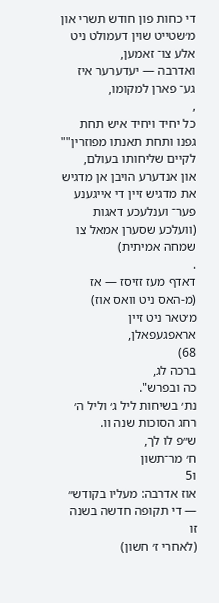די כחות פון חודש תשרי און מ׳שטייט שוין דעמולט ניט אלע צו־ זאמען,
ואדרבה — יעדערער איז גע־ פארן למקומו,
,
כל יחיד ויחיד איש תחת גפנו ותחת תאנתו מפוזרין"" לקיים שליחותו בעולם,
און אנדערע הויבן אן מדגיש את מדגיש זיין די אייגענע פער־ וענלעכע דאגות
(וועלכע שסערן אמאל צו שמחה אמיתית)
.
דאדף מעז זזיסז — אז
(מ-האס ניט וואס אוז)
מ׳טאר ניט זיין אראפגעפאלן,
68)
ברכה לג,
כה ובפרש".
נת׳ בשיחות ליל ג׳ וליל ה׳ רחג הסוכות שנה וו.
ש״פ לו לך,
ח׳ מר־תשון
ו5
אוז אדרבה: מעליו בקודש״ — די תקופה חדשה בשנה זו
(לאחרי ז׳ חשון)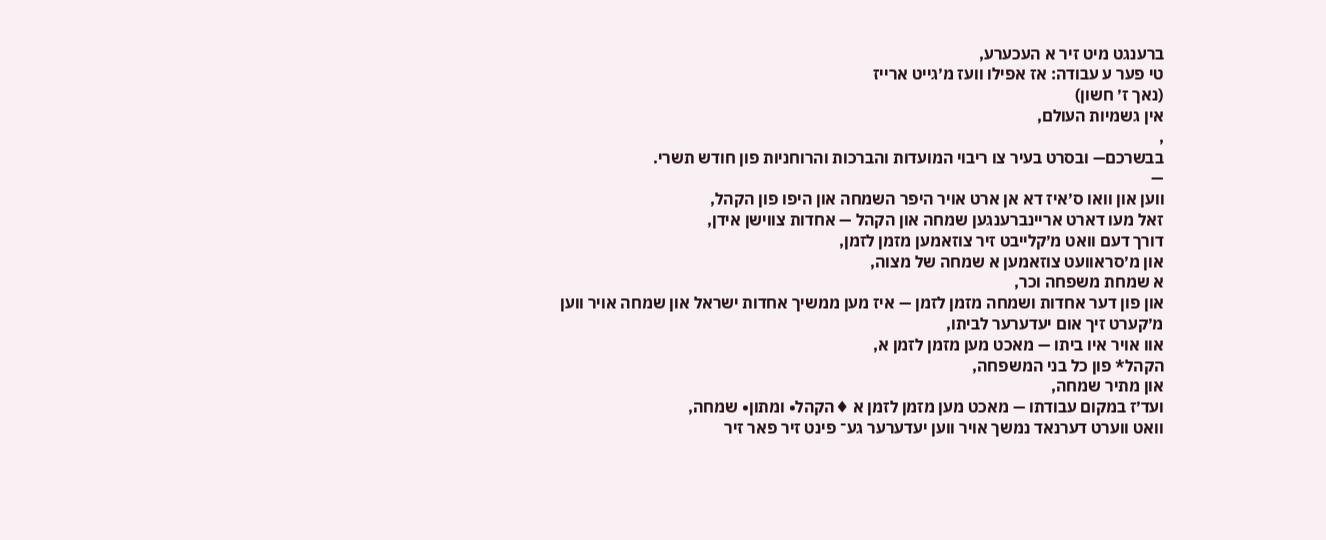ברענגט מיט זיר א העכערע,
טי פער ע עבודה: אז אפילו וועז מ׳גייט ארייז
(נאך ז׳ חשון)
אין גשמיות העולם,
,
בבשרכם— ובסרט בעיר צו ריבוי המועדות והברכות והרוחניות פון חודש תשרי.
—
ווען און וואו ס׳איז דא אן ארט אויר היפר השמחה און היפו פון הקהל,
זאל מעו דארט אריינברענגען שמחה און הקהל — אחדות צווישן אידן,
דורך דעם וואט מ׳קלייבט זיר צוזאמען מזמן לזמן,
און מ׳סראוועט צוזאמען א שמחה של מצוה,
א שמחת משפחה וכר,
און פון דער אחדות ושמחה מזמן לזמן — איז מען ממשיך אחדות ישראל און שמחה אויר ווען מ׳קערט זיך אום יעדערער לביתו,
אוו אויר איו ביתו — מאכט מען מזמן לזמן א,
הקהל* פון כל בני המשפחה,
און מתיר שמחה,
ועד׳ז במקום עבודתו — מאכט מען מזמן לזמן א ♦הקהל• ומתון• שמחה,
וואט ווערט דערנאד נמשך אויר ווען יעדערער גע־ פינט זיר פאר זיר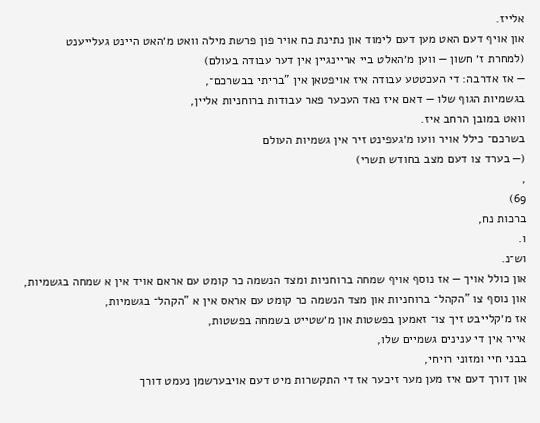אלייז.
און אויף דעם האט מען דעם לימוד און נתינת כח אויר פון פרשת מילה וואט מ׳האט היינט געלייענט
(למחרת ז׳ חשון — ווען מ׳האלט ביי אריינגיין אין דער עבודה בעולם)
— אז אדרבה: די העכטטע עבודה איז אויפטאן אין "בריתי בבשרכם־,
בגשמיות הגוף שלו — דאם איז נאד העכער פאר עבודות ברוחניות אליין,
וואט במובן הרחב איז.
בשרכם־ כילל אויר וועו מ׳געפינט זיר אין גשמיות העולם
(— בערד צו דעם מצב בחודש תשרי)
,
69)
ברכות נח,
ו.
וש־נ.
און כולל אויך — אז נוסף אויף שמחה ברוחניות ומצד הנשמה כר קומט עם אראם אויד אין א שמחה בגשמיות,
און נוסף צו "הקהל־ ברוחניות און מצד הנשמה כר קומט עם אראס אין א "הקהל־ בגשמיות,
אז מ׳קלייבט זיך צו־ זאמען בפשטות און מ׳שטייט בשמחה בפשטות,
אייר אין די ענינים גשמיים שלו,
בבני חיי ומזוני רויחי,
און דורך דעם איז מען מער זיכער אז די התקשרות מיט דעם אויבערשמן נעמט דורך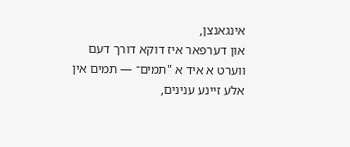אינגאנצן,
און דערפאר איז דוקא דורך דעם ווערט א איד א "תמים־ — תמים אין אלע זיינע ענינים,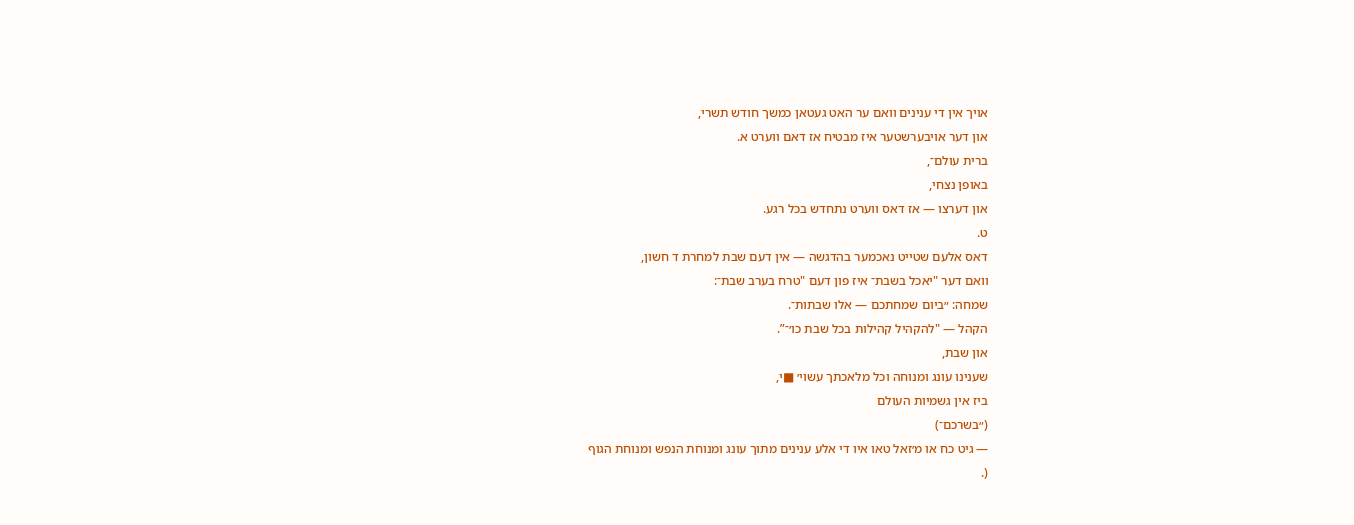אויך אין די ענינים וואם ער האט געטאן כמשך חודש תשרי,
און דער אויבערשטער איז מבטיח אז דאם ווערט א.
ברית עולם־,
באופן נצחי,
און דערצו — אז דאס ווערט נתחדש בכל רגע.
ט.
דאס אלעם שטייט נאכמער בהדגשה — אין דעם שבת למחרת ד חשון,
וואם דער "יאכל בשבת־ איז פון דעם "טרח בערב שבת־:
שמחה: ״ביום שמחתכם — אלו שבתות־.
הקהל — "להקהיל קהילות בכל שבת כו׳־”.
און שבת,
שענינו עונג ומנוחה וכל מלאכתך עשוי׳ ■י,
ביז אין גשמיות העולם
(״בשרכם־)
— גיט כח או מ׳זאל טאו איו די אלע ענינים מתוך עונג ומנוחת הנפש ומנוחת הגוף
(.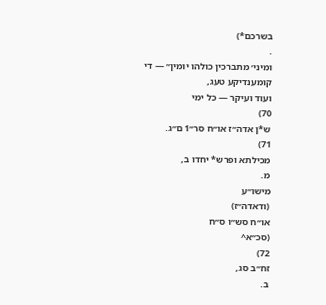בשרכם*)
.
ומיני׳ מתברכין כולהו יומין״ — די קומענדיקע טעג,
ועוד ועיקר — כל ימי
70)
ש*ן אדה״ז או״ח סר״1 ם״ג.
71)
מכילתא ופרש* יחדו ב,
מ.
מישו״ע
(ודאדה״ז)
או״ח סש״ו ס״ח
(סכ״א^
72)
זח״ב סג,
ב.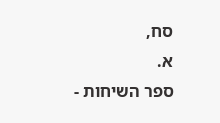סח,
א.
ספר השיחות -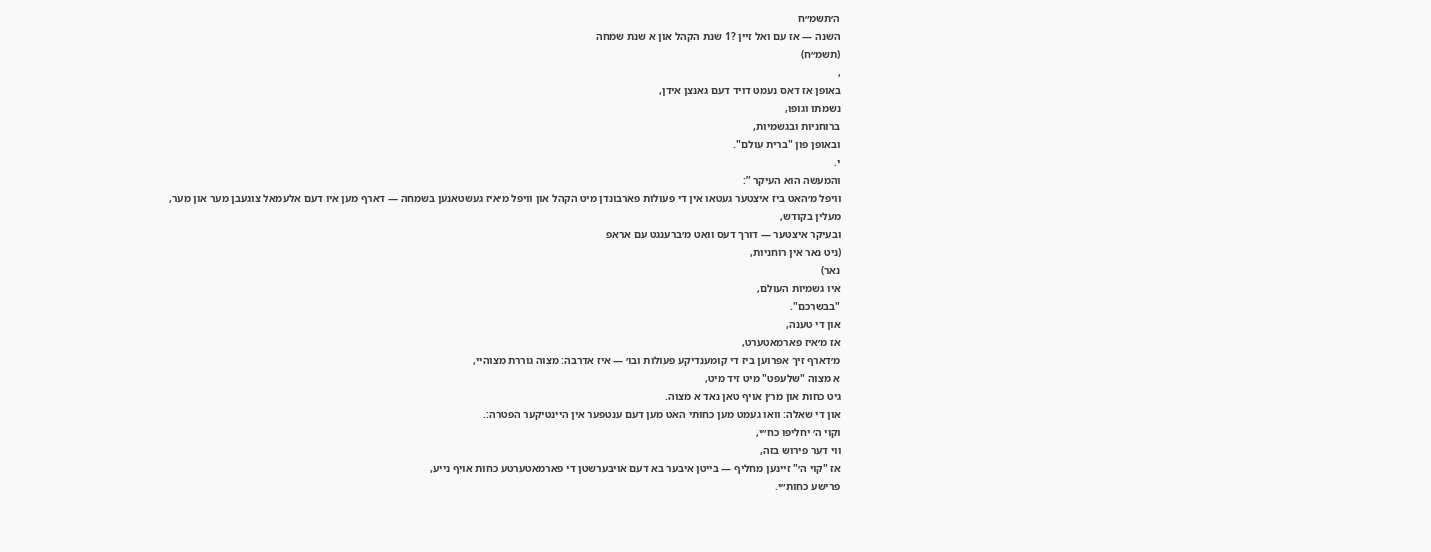ה׳תשמ״ח
השנה — אז עם ואל זיין ?1 שנת הקהל און א שנת שמחה
(תשמ״ח)
,
באופן אז דאס נעמט דויד דעם גאנצן אידן,
נשמתו וגופו,
ברוחניות ובגשמיות,
ובאופן פון "ברית עולם".
י.
והמעשה הוא העיקר ”:
וויפל מ׳האט ביז איצטער געטאו אין די פעולות פארבונדן מיט הקהל און וויפל מ׳איז געשטאנען בשמחה — דארף מען איו דעם אלעמאל צוגעבן מער און מער,
מעלין בקודש,
ובעיקר איצטער — דורך דעס וואט מ׳ברענגט עם אראפ
(ניט נאר אין רוחניות,
נאר)
איו גשמיות העולם,
"בבשרכם".
און די טענה,
אז מ׳איז פארמאטערט,
מ׳דארף זיך אפרוען ביז די קומענדיקע פעולות ובו׳ — איז אדרבה: מצוה גוררת מצוהיי,
א מצוה "שלעפט" מיט זיד מיט,
גיט כחות און מר׳ן אויף טאן נאד א מצוה.
און די שאלה: וואו געמט מען כחותי האט מען דעם ענטפער אין היינטיקער הפטרה:.
וקוי ה׳ יחליפו כח״י,
ווי דער פירוש בזה,
אז "קוי ה׳" זיינען מחליף — בייטן איבער בא דעם אויבערשטן די פארמאטערטע כחות אויף נייע,
פרישע כחות״י.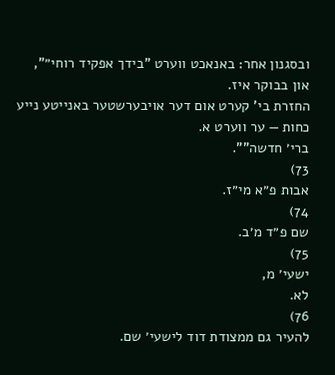ובסגנון אחר: באנאכט ווערט "בידך אפקיד רוחי״”,
און בבוקר איז.
החזרת בי' קערט אום דער אויבערשטער באנייטע נייע כחות — ער ווערט א.
ברי׳ חדשה"".
73)
אבות פ״א מי״ז.
74)
שם פ״ד מ׳ב.
75)
ישעי׳ מ,
לא.
76)
להעיר גם ממצודת דוד לישעי׳ שם.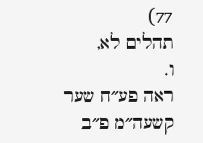77)
תהלים לא,
ו.
ראה פע״ח שער קשעה״מ פ״ב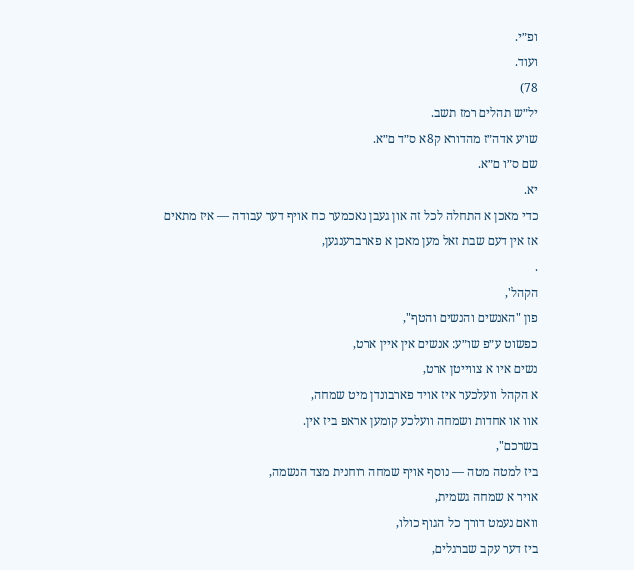ופ״י.
ועוד.
78)
יל״ש תהלים רמז תשב.
שו׳ע אדה״ז מהדורא ק8א ס״ד ם״א.
שם ס״ו ם״א.
יא.
כדי מאכן א התחלה לכל זה און געבן נאכמער כח אויף דער עבודה — איז מתאים אז אין דעם שבת זאל מען מאכן א פארברענגען,
.
הקהל',
פון "האנשים והנשים והטף",
כפשוט ע״פ שו״ע: אנשים אין איין ארט,
נשים איו א צווייטן ארט,
א הקהל וועלכער איז אויד פארבונדן מיט שמחה,
אוו או אחדות ושמחה וועלכע קומען אראפ ביז אין.
בשרכם",
ביז למטה מטה — נוסף אויף שמחה רוחנית מצד הנשמה,
אויר א שמחה גשמית,
וואם נעמט דורך כל הגוף כולו,
ביז דער עקב שברגלים,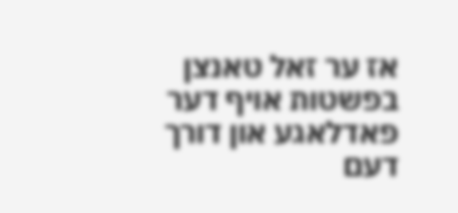אז ער זאל טאנצן בפשטות אויף דער פאדלאגע און דורך דעם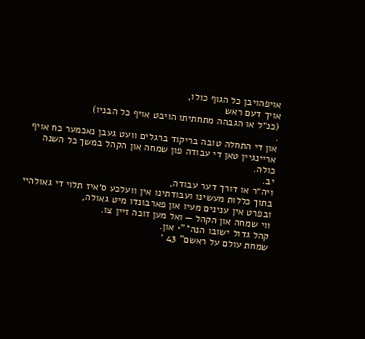אויפהויבן כל הגוף כולו,
אויך דעם ראש
(כנ״ל או הגבהה מתחתיתו הויבט אויף כל הבניו)
.
און די התחלה טובה בריקוד ברגלים וועט געבן נאכמער כח אויף אריינגיין טאן די עבודה פון שמחה און הקהל במשך כל השנה כולה.
יב.
ויה״ר או דורך דער עבודה,
בתוך כללות מעשינו ועבודתינו אין וועלכע ס׳איז תלוי די גאולהיי ובפרט אין ענינים מעיו און פארבונדו מיט גאולה,
ווי שמחה און הקהל — ואל מען זוכה זיין צו.
קהל גדול ישובו הנה*"• און.
שמחת עולם על ראשם" 43 ׳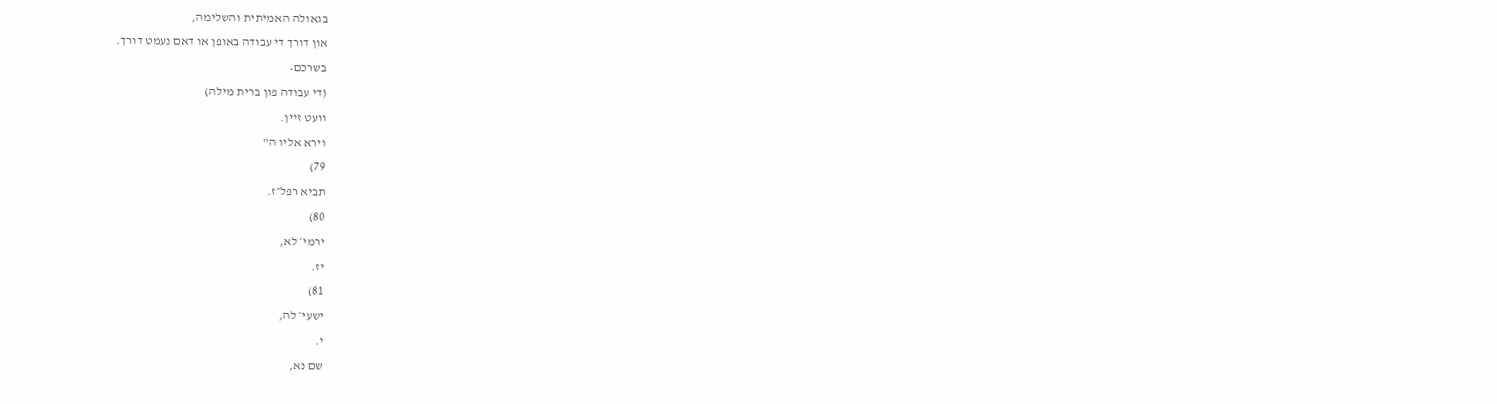בגאולה האמיתית והשלימה,
און דורך די עבודה באופן או דאם נעמט דורך.
בשרכם•
(די עבודה פון ברית מילה)
וועט זיין.
וירא אליו ה"
79)
תביא רפל״ז.
80)
ירמי׳ לא,
יז.
81)
ישעי׳ לה,
י.
שם נא,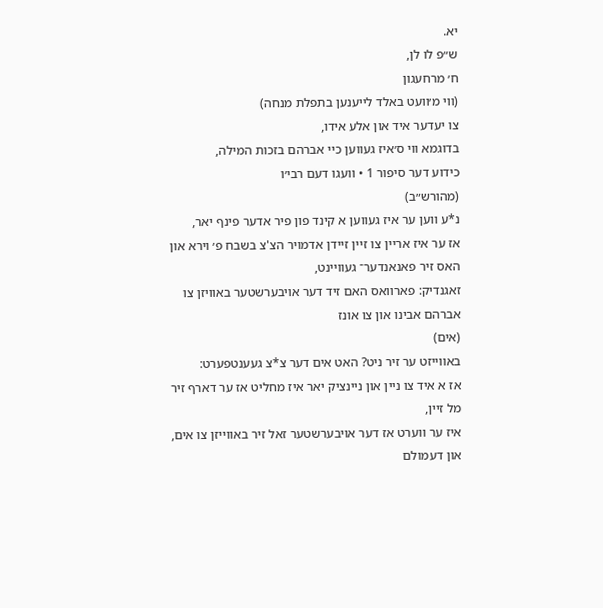יא.
ש״פ לו לן,
ח׳ מרחעגון
(ווי מ׳וועט באלד לייענען בתפלת מנחה)
צו יעדער איד און אלע אידו,
בדוגמא ווי ס׳איז געווען כיי אברהם בזכות המילה,
כידוע דער סיפור 1 • וועגו דעם רבי׳ו
(מהורש״ב)
נ*ע ווען ער איז געווען א קינד פון פיר אדער פינף יאר,
אז ער איז אריין צו זיין זיידן אדמויר הצ'צ בשבח פ׳ וירא און האס זיר פאנאנדער־ געוויינט,
זאגנדיק: פארוואס האם זיד דער אויבערשטער באוויזן צו אברהם אבינו און צו אונז
(אים)
באווייזט ער זיר ניט? האט אים דער צ*צ געענטפערט:
אז א איד צו ניין און ניינציק יאר איז מחליט אז ער דארף זיר מל זיין,
איז ער ווערט אז דער אויבערשטער זאל זיר באווייזן צו אים,
און דעמולם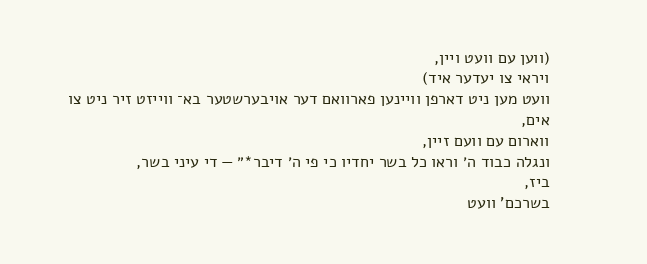(ווען עם וועט ויין,
ויראי צו יעדער איד)
וועט מען ניט דארפן וויינען פארוואם דער אויבערשטער בא־ ווייזט זיר ניט צו אים,
ווארום עם וועם זיין,
ונגלה כבוד ה׳ וראו כל בשר יחדיו כי פי ה׳ דיבר*״ — די עיני בשר,
ביז,
בשרכם' וועט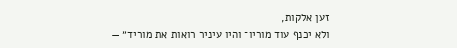זען אלקות,
ולא יכנף עוד מוריו־ והיו עיניר רואות את מוריד״ —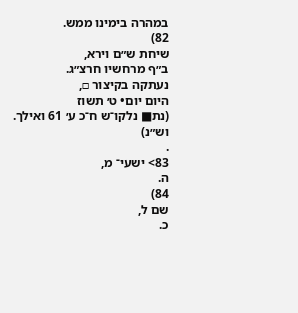במהרה בימינו ממש.
82)
שיחת ש״ם וירא,
ב״ף מרחשיו חרצ״ג.
נעתקה בקיצור □,
היום יום• ט׳ תשוז
(נת■ נלקו־ש ח־כ ע׳ 61 ואילך.
וש״נ)
.
83> ישעי־ מ,
ה.
84)
שם ל,
כ.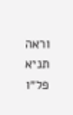וראה תניא פל״ו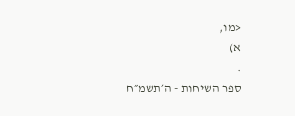<מו,
א)
.
ספר השיחות - ה׳תשמ״ח